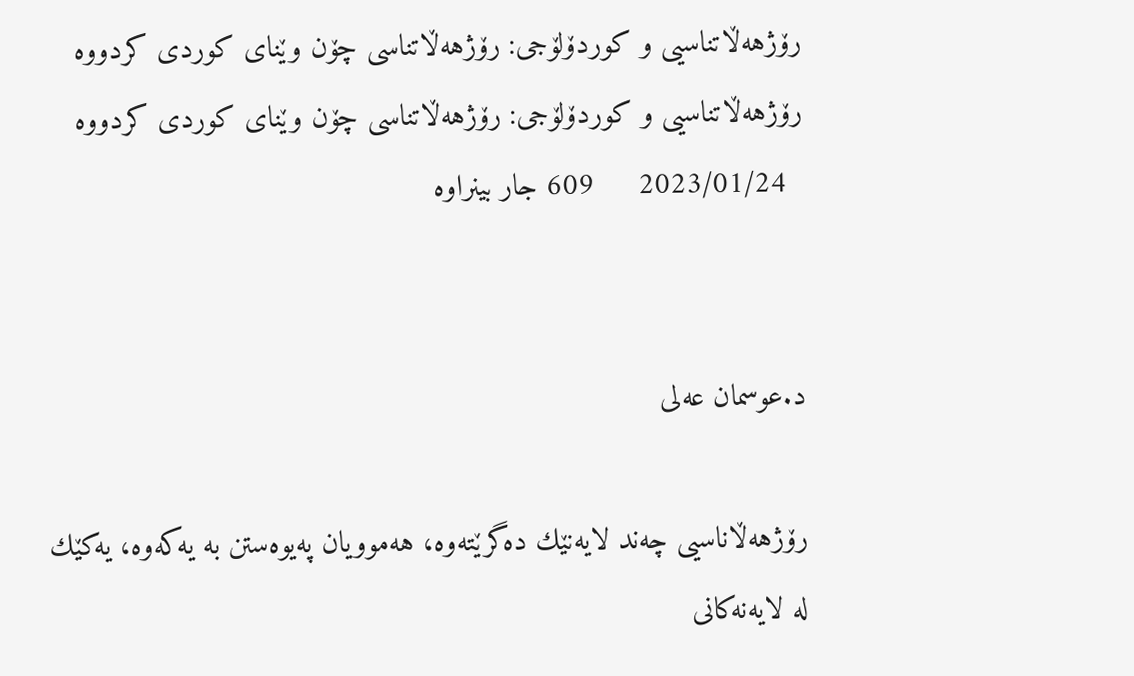رۆژهه‌ڵاتناسیی و كوردۆلۆجی: رۆژهه‌ڵاتناسی چۆن وێنای كوردی كردووه‌
رۆژهه‌ڵاتناسیی و كوردۆلۆجی: رۆژهه‌ڵاتناسی چۆن وێنای كوردی كردووه‌
  2023/01/24     609 جار بینراوە


د.عوسمان عه‌لی

رۆژهه‌ڵاناسیی چه‌ند لایه‌نێك ده‌گرێته‌وه‌، هه‌موویان په‌یوه‌ستن به‌ یه‌كه‌وه‌، یه‌كێك له‌ لایه‌نه‌كانی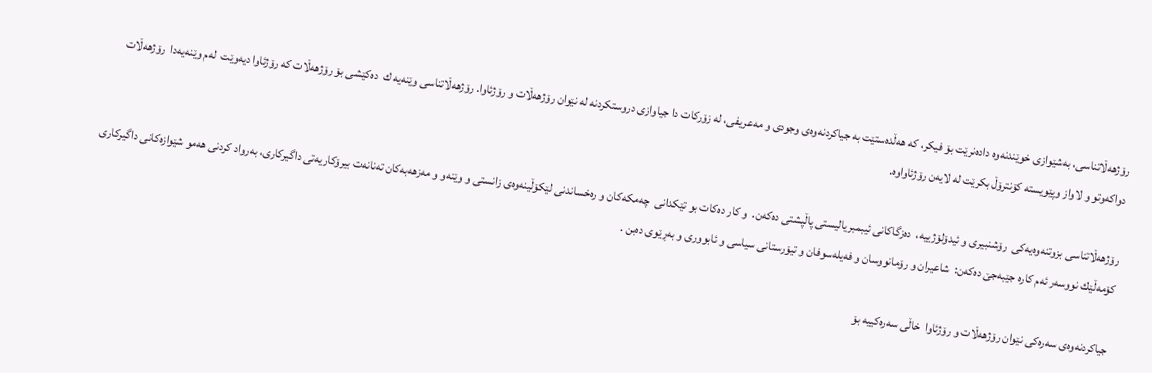رۆژهه‌ڵاتناسی، به‌شێوازی خوێندنه‌وه‌ داده‌نرێت بۆ فیكر، كه‌ هه‌ڵده‌ستێت به‌ جیاكردنه‌وه‌ی وجودی و مه‌عریفی، له‌ زۆركات دا جیاوازی دروستكردنه‌ له‌ نێوان رۆژهه‌ڵات و رۆژئاوا. رۆژهه‌ڵاتناسی وێنه‌یه ك  ده‌كێشی بۆ رۆژهه‌ڵات كه رۆژئاوا دیه‌وێت  له‌م وێنه‌یه‌دا  رۆژهه‌ڵات  دواكه‌وتو و لاواز وپێویسته‌ كۆنترۆڵ بكرێت له لایه‌ن رۆژئاواوه.

رۆژهه‌ڵاتناسی بزوتنه‌وه‌یه‌كی  رۆشنبیری و ئیدۆلۆژییه،  ده‌زگاكانی ئیبمبریالیستی پاڵپشتی ده‌كه‌ن.  و كار ده‌كات بو تێكدانی  چه‌مكه‌كان و ره‌خساندنی لێكۆڵینه‌وه‌ی زانستی و وێنه‌و و مه‌زهه‌به‌كان ته‌نانه‌ت بیرۆكاریه‌تی داگیركاری، به‌رواد كردنی هه‌مو شێوازه‌كانی داگیركاری كۆمه‌ڵێك نووسه‌ر ئه‌م كاره جێبه‌جێ ده‌كه‌ن:  شاعیران و رۆمانووسان و فه‌یله‌سوفان و تیۆرستانی سیاسی و ئابووری و به‌ڕێوی ده‌بن .

جیاكردنه‌وه‌ی سه‌ره‌كی نێوان رۆژهه‌ڵات و رۆژئاوا  خاڵی سه‌ره‌كییه‌ بۆ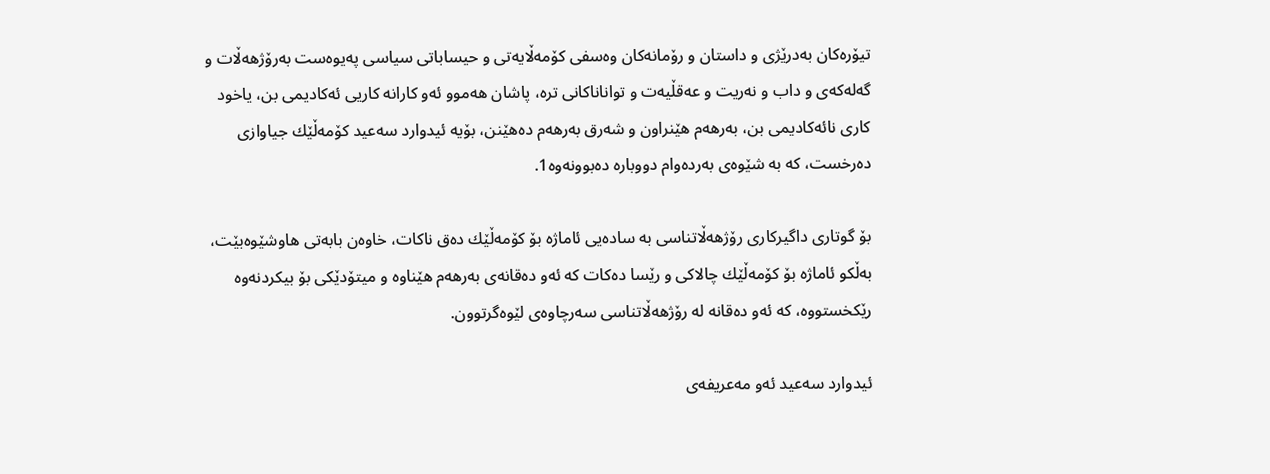تیۆره‌كان به‌درێژی و داستان و رۆمانه‌كان وه‌سفی كۆمه‌ڵایه‌تی و حیساباتی سیاسی په‌یوه‌ست به‌رۆژهه‌ڵات و گه‌له‌كه‌ی و داب و نه‌ریت و عه‌قڵیه‌ت و تواناناكانی تره‌، پاشان هه‌موو ئه‌و كارانه‌ كاریی ئه‌كادیمی بن، یاخود كاری نائه‌كادیمی بن، به‌رهه‌م هێنراون و شه‌رق به‌رهه‌م ده‌هێنن، بۆیه‌ ئیدوارد سه‌عید كۆمه‌ڵێك جیاوازی ده‌رخست، كه‌ به‌ شێوه‌ی به‌رده‌وام دووباره‌ ده‌بوونه‌وه‌1.

بۆ گوتاری داگیركاری رۆژهه‌ڵاتناسی به‌ ساده‌یی ئاماژه‌ بۆ كۆمه‌ڵێك ده‌ق ناكات، خاوه‌ن بابه‌تی هاوشێوه‌بێت، به‌ڵكو ئاماژه‌ بۆ كۆمه‌ڵێك چالاكی و رێسا ده‌كات كه‌ ئه‌و ده‌قانه‌ی به‌رهه‌م هێناوه‌ و میتۆدێكی بۆ بیكردنه‌وه‌ رێكخستووه‌، كه ئه‌و ده‌قانه‌ له‌ رۆژهه‌ڵاتناسی سه‌رچاوه‌ی لێوه‌گرتوون.

ئیدوارد سه‌عید ئه‌و مه‌عریفه‌ی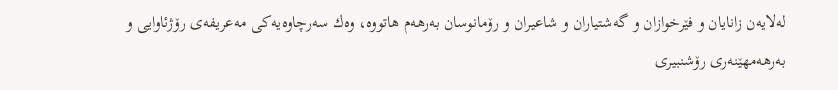له‌لایه‌ن زانایان و فێرخوازان و گه‌شتیاران و شاعیران و رۆمانوسان به‌رهه‌م هاتووه‌، وه‌ك سه‌رچاوه‌یه‌كی مه‌عریفه‌ی رۆژئاوایی و به‌رهه‌مهێنه‌ری رۆشنبیری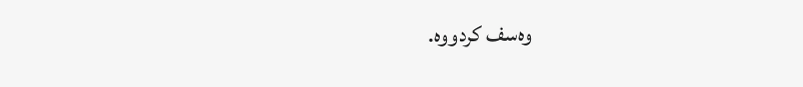وه‌سف كردووه‌.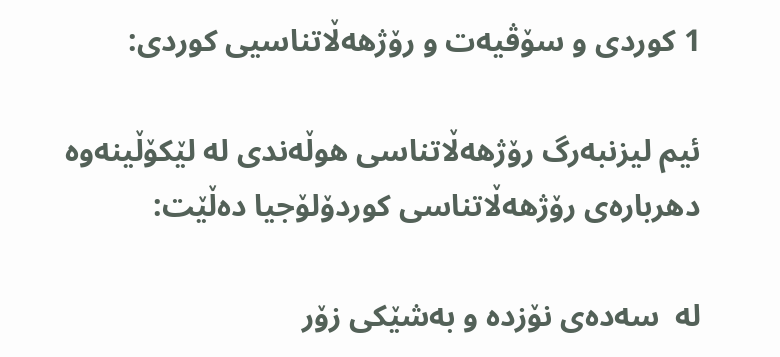1 كوردی و سۆڤیه‌ت و رۆژهه‌ڵاتناسیی كوردی:

ئیم لیزنبه‌رگ رۆژهه‌ڵاتناسی هوڵه‌ندی له‌ لێكۆڵینه‌وه‌ دهر‌باره‌ی رۆژهه‌ڵاتناسی كوردۆلۆجیا ده‌ڵێت:

له‌  سه‌ده‌ی نۆزده‌ و به‌شێكی زۆر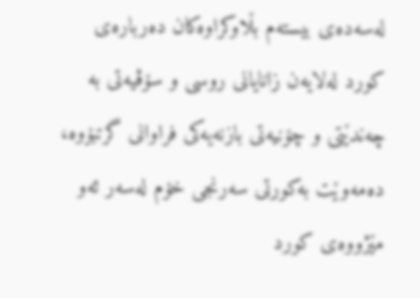له‌سه‌ده‌ی بیسته‌م بڵاوكراوه‌كان ده‌رباره‌ی كورد له‌لایه‌ن زانایانی روسی و سۆڤیه‌تی به‌ چه‌ندێتی و چۆنیه‌تی بازنه‌یه‌كی فراوانی گرتبۆوه‌، ده‌مه‌وێت به‌كورتی سه‌رنجی خۆم له‌سه‌ر ئه‌و مێژووه‌ی كورد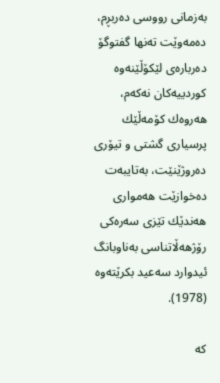به‌زمانی رووسی ده‌ر‌بڕم، ده‌مه‌وێت ته‌نها گفتوگۆ ده‌ر‌باره‌ی لێكۆڵێنه‌وه‌ كوردییه‌كان نه‌كه‌م، هه‌روه‌ك كۆمه‌ڵێك پرسیاری گشتی و تیۆری ده‌روژێنێت، به‌تایبه‌ت ده‌خوازێت هه‌مواری هه‌ندێك تێزی سه‌ره‌كی رۆژهه‌ڵاتناسی به‌ناوبانگ ئیدوارد سه‌عید بكرێته‌وه‌ (1978).

كه‌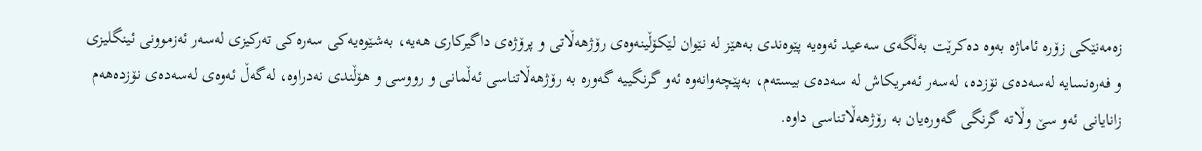زه‌مه‌نێكی زۆره‌ ئاماژه‌ به‌وه‌ ده‌كرێت به‌ڵگه‌ی سه‌عید ئه‌وه‌یه‌ پێوه‌ندی به‌هێز له‌ نێوان لێكۆڵینه‌وه‌ی رۆژهه‌ڵاتی و پرۆژه‌ی داگیركاری هه‌یه‌، به‌شێوه‌یه‌كی سه‌ره‌كی ته‌ركیزی له‌سه‌ر ئه‌زموونی ئینگلیزی و فه‌ره‌نسایه‌ له‌سه‌ده‌ی نۆزده‌، له‌سه‌ر ئه‌مریكاش له‌ سه‌ده‌ی بیسته‌م، به‌پێچه‌وانه‌وه‌ ئه‌و گرنگییه‌ گه‌وره‌ به‌ رۆژهه‌ڵاتناسی ئه‌ڵمانی و رووسی و هۆڵندی نه‌دراوه‌، له‌گه‌ڵ ئه‌وه‌ی له‌سه‌ده‌ی نۆزده‌هه‌م زانایانی ئه‌و سێ وڵاته‌‌‌ گرنگی گه‌وره‌یان به‌ رۆژهه‌ڵاتناسی داوه‌.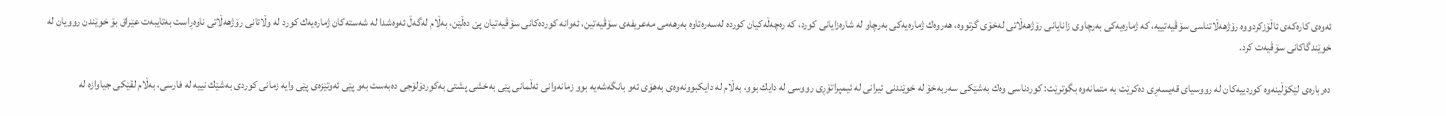ئه‌وه‌ی كاره‌كه‌ی ئاڵۆزكردووه‌ رۆژهه‌ڵاتناسی سۆڤیه‌تییه‌، كه‌ ژماره‌یه‌كی به‌رچاوی زانایانی رۆژهه‌ڵاتی له‌خۆی گرتووه‌، هه‌روه‌ك ژماره‌یه‌كی به‌رچاو له‌ شاره‌زایانی كورد، كه‌ ره‌چه‌ڵه‌كیان كورده‌ له‌سه‌ره‌تاوه‌ به‌رهه‌می مه‌عریفه‌ی سۆڤیه‌تین، ئه‌وانه‌ كورده‌كانی سۆڤیه‌تیان پێ ده‌ڵێن، به‌ڵام له‌گه‌ڵ ئه‌وه‌شدا له‌ شه‌سته‌كان ژماره‌یه‌ك كورد له‌ وڵاتانی رۆژهه‌ڵاتی ناوه‌ڕاست به‌تایبه‌ت عێراق بۆ خوێندن روویان له‌‌ خوێندگاكانی سۆڤیه‌ت كرد.

ده‌رباره‌ی لێكۆڵینه‌وه‌ كوردییه‌كان له‌ رووسیای قه‌یسه‌ڕی ده‌كرێت به‌ متمانه‌وه‌ بگوترێت: كوردناسی وه‌ك به‌شێكی سه‌ربه‌خۆ له‌ خوێندنی ئیرانی له‌ ئیمپراتۆڕی رووسی له‌ دایك بوو، به‌ڵام له‌ دایكبوونه‌وه‌ی به‌هۆی ئه‌و بانگه‌شه‌یه‌ بوو‌ زمانه‌وانی‌ ئه‌ڵمانی پێی به‌خشی پشتی به‌كوردۆلۆجی ده‌به‌ست به‌و پێی ئه‌وتێزه‌ی پێی وایه‌ زمانی كوردی به‌شێك نییه‌ له‌ فارسی، به‌ڵام لقێكی جیاوازه‌ له‌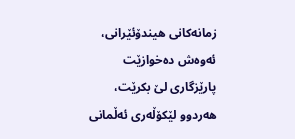زمانه‌كانی هیندۆئێرانی، ئه‌وه‌ش ده‌خوازێت پارێزگاری لێ بكرێت، هه‌ردوو لێكۆڵه‌ری ئه‌ڵمانی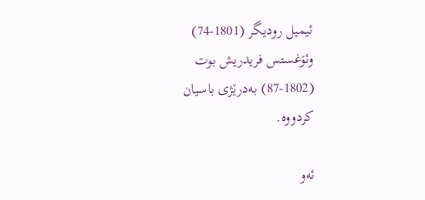ئیميل روديگر (1801-74) وئۆغستس فريدريش بوت (1802-87) به‌درێژی باسیان كردووه‌.

ئه‌و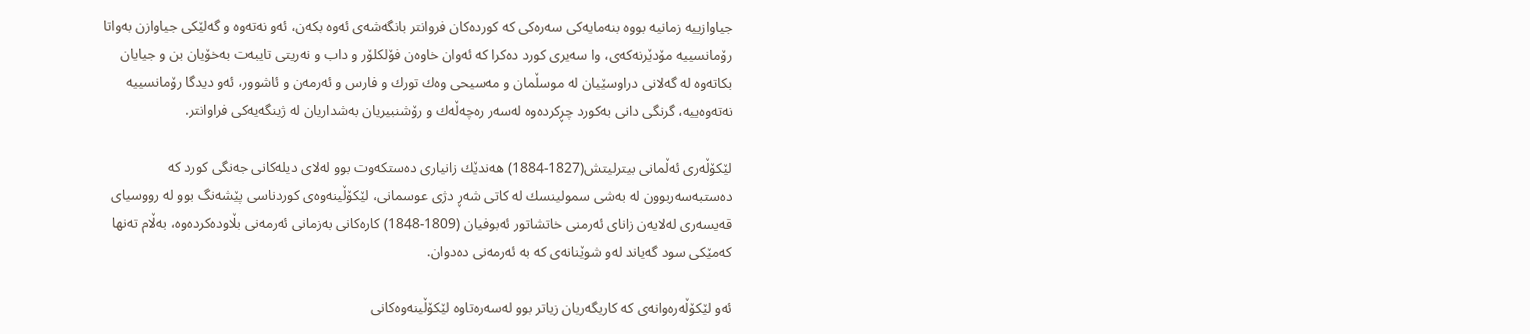جیاوازییه‌ زمانیه‌ بووه‌ بنه‌مایه‌كی سه‌ره‌كی كه‌ كورده‌كان فروانتر بانگه‌شه‌ی ئه‌وه‌ بكه‌ن، ئه‌و نه‌ته‌وه‌ و گه‌لێكی جیاوازن به‌واتا رۆمانسییه‌ مۆدێرنه‌كه‌ی، وا سه‌یری كورد ده‌كرا كه‌ ئه‌وان خاوه‌ن فۆلكلۆر و داب و نه‌ریتی تایبه‌ت به‌خۆیان بن و جیایان بكاته‌وه‌ له‌ گه‌لانی دراوسێیان له‌ موسڵمان و مه‌سیحی وه‌ك تورك و فارس و ئه‌رمه‌ن و ئاشوور، ئه‌و دیدگا رۆمانسییه‌ نه‌ته‌وه‌ییه‌، گرنگی دانی به‌كورد چڕكرده‌وه‌ له‌سه‌ر ره‌چه‌ڵه‌ك و رۆشنبیریان به‌شداریان له‌ ژینگه‌یه‌كی فراوانتر.

لێكۆڵه‌ری ئه‌ڵمانی بیترلیتش(1827-1884) هه‌ندێك زانیاری ده‌ستكه‌وت بوو له‌لای دیله‌كانی جه‌نگی كورد كه‌ ده‌ستبه‌سه‌ربوون له‌ به‌شی سمولینسك له كاتی شه‌ڕ دژی عوسمانی، لێكۆڵینه‌وه‌ی كوردناسی پێشه‌نگ بوو له‌ رووسیای قه‌یسه‌ری له‌لایه‌ن زانای ئه‌رمنی خاتشاتور ئه‌بوفيان (1809-1848) كاره‌كانی به‌زمانی ئه‌رمه‌نی بڵاوده‌كرده‌وه‌، به‌ڵام ته‌نها كه‌مێكی سود گه‌یاند له‌و شوێنانه‌ی كه‌ به‌ ئه‌رمه‌نی ده‌دوان.

ئه‌و لێكۆڵه‌ره‌وانه‌ی كه‌ كاریگه‌ریان زیاتر بوو له‌سه‌ره‌تاوه‌ لێكۆڵینه‌وه‌كانی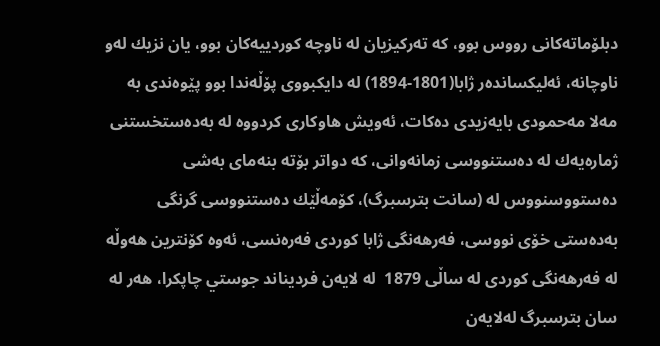دبلۆماته‌كانی رووس بوو، كه‌ ته‌ركیزیان له‌ ناوچه‌ كوردییه‌كان بوو، یان نزیك له‌و ناوچانه‌، ئه‌لیكسانده‌ر ژابا(1801-1894) له‌ دایكبووی پۆڵه‌ندا بوو پێوه‌ندی به‌ مه‌لا مه‌حمودی بایه‌زیدی ده‌كات، ئه‌ویش هاوكاری ‌كردووه‌ له‌ به‌ده‌ستخستنی ژماره‌یه‌ك له‌ ده‌ستنووسی زمانه‌وانی، كه‌ دواتر بۆته‌ بنه‌مای به‌شی ده‌ستووسنووس له‌ (سانت بترسبرگ)، كۆمه‌ڵێك ده‌ستنووسی گرنگی به‌ده‌ستی خۆی نووسی، فه‌رهه‌نگی ژابا كوردی فه‌ره‌نسی، ئه‌وه‌ كۆنترین هه‌وڵه‌ له‌ فه‌رهه‌نگی كوردی له‌ ساڵی 1879  له‌ لایه‌ن فرديناند جوستي چاپكرا، هه‌ر له‌ سان بترسبرگ له‌لایه‌ن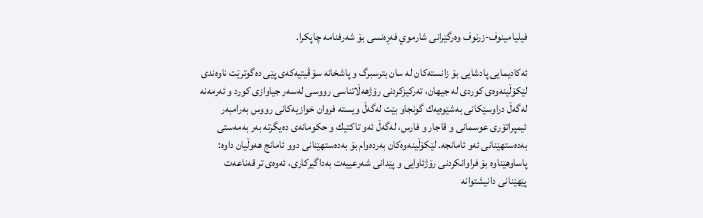فيليامينوف-زرنوف وه‌رگێرانی شارموي فه‌ڕه‌نسی بۆ شه‌رفنامه‌ چاپكرا.

ئه‌كادیمایی پادشایی بۆ زانسته‌كان له‌ سان بترسبرگ و پاشخانه‌ سۆڤیتیه‌‌كه‌ی پێی ده‌گوترێت ناوه‌ندی لێكۆڵینه‌وه‌ی كوردی له‌ جیهان، ته‌ركیزكردنی رۆژهه‌ڵاتناسی رووسی له‌سه‌ر جیاوازی كورد و ئه‌رمه‌نه‌ له‌گه‌ڵ‌ دراوسێكانی به‌شێوه‌یه‌ك گونجاو بێت له‌گه‌ڵ ویسته ‌فروان خوازیه‌كانی رووس به‌رامبه‌ر ئیمپراتۆری عوسمانی و قاجار و فارس، له‌گه‌ڵ ئه‌و تاكتیك و حكومانه‌ی ده‌یگرته‌ به‌ر به‌مه‌ستی به‌ده‌ستهێنانی ئه‌و ئامانجه‌. لێكۆڵینه‌وه‌كان به‌رده‌وام بۆ به‌ده‌ستهێنانی دوو ئامانج هه‌وڵیان داوه‌: پاساوهێناوه‌ بۆ فراوانكردنی رۆژئاوایی و پێدانی شه‌رعییه‌ت به‌داگیركاری، ئه‌وه‌ی تر قه‌ناعه‌ت پێهێنانی دانیشتوانه‌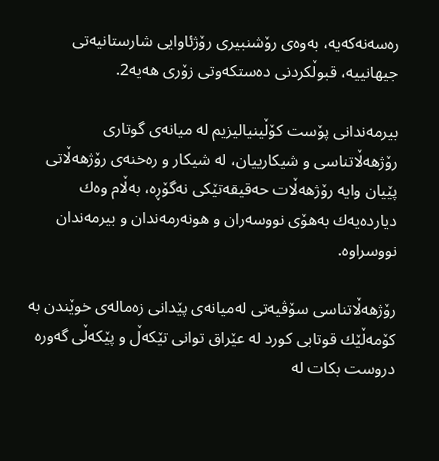ره‌سه‌نه‌كه‌یه‌، به‌وه‌ی رۆشنبیری رۆژئاوایی شارستانیه‌تی جیهانییه‌، قبوڵكردنی ده‌ستكه‌وتی زۆری هه‌یه2.

بیرمه‌ندانی پۆست كۆڵینیالیزیم له‌ میانه‌ی گوتاری رۆژهه‌ڵاتناسی و شیكارییان، له‌ شیكار و ره‌خنه‌ی رۆژهه‌ڵاتی پێیان وایه‌ رۆژهه‌ڵات حه‌قیقه‌تێكی نه‌گۆڕه‌، به‌ڵام وه‌ك دیارده‌یه‌ك به‌هۆی نووسه‌ران و هونه‌رمه‌ندان و بیرمه‌ندان نووسراوه‌.

رۆژهه‌ڵاتناسی سۆڤیه‌تی له‌میانه‌ی پێدانی زه‌ماله‌ی خوێندن به‌ كۆمه‌ڵێك قوتابی كورد له‌ عێراق توانی تێكه‌ڵ و پێكه‌ڵی گه‌وره‌ دروست بكات له‌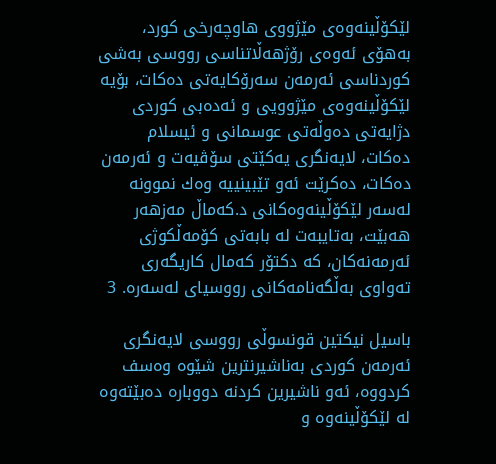لێكۆڵینه‌وه‌ی مێژووی‌ هاوچه‌رخی كورد، به‌هۆی ئه‌وه‌ی رۆژهه‌ڵاتناسی رووسی به‌شی كوردناسی ئه‌رمه‌ن سه‌رۆكایه‌تی ده‌كات، بۆیه‌ لێكۆڵینه‌وه‌ی مێژوویی و ئه‌ده‌بی كوردی دژایه‌تی ده‌وڵه‌تی عوسمانی و ئیسلام ده‌كات، لایه‌نگری یه‌كێتی سۆڤیه‌ت و ئه‌رمه‌ن ده‌كات‌، ده‌كرێت ئه‌و تێبینییه وه‌ك نموونه‌‌ له‌سه‌ر لێكۆڵینه‌وه‌كانی د.كه‌ماڵ مه‌زهه‌ر هه‌بێت، به‌تایبه‌ت له‌ بابه‌تی كۆمه‌ڵكوژی ئه‌رمه‌نه‌كان، كه‌ دكتۆر كه‌مال كاریگه‌ری ته‌واوی به‌ڵگه‌نامه‌كانی رووسیای له‌سه‌ره‌. 3

باسیل نیكتین قونسوڵی رووسی لایه‌نگری ئه‌رمه‌ن كوردی به‌ناشیرنترین شێوه‌ وه‌سف كردووه‌، ئه‌و ناشیرین كردنه‌ دووباره‌ ده‌بێته‌وه‌ له‌ لێكۆڵینه‌وه و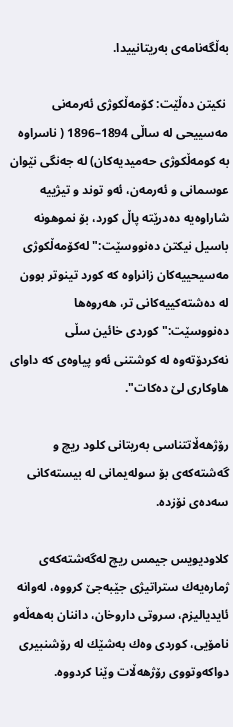به‌ڵگه‌نامه‌ی به‌ریتانییدا.

 نكیتن ده‌ڵێت: كۆمه‌ڵكوژی ئه‌رمه‌نی مه‌سییحی له‌ ساڵی 1894–1896 ( ناسراوه‌ به‌ كومه‌ڵكوژی حه‌میدیه‌كان) له‌ جه‌نگی نێوان عوسمانی و ئه‌رمه‌ن، ئه‌و توند و تیژییه‌ شاراوه‌یه‌ ده‌درێته‌ پاڵ كورد، بۆ نموهونه‌  باسیل نیكتن ده‌نووسێت:" له‌كۆمه‌ڵكوژی مه‌سیحییه‌كان زانراوه‌ كه‌ كورد تینوتر بوون له‌ ده‌شته‌كییه‌كانی تر، هه‌روه‌ها ده‌نووسێت:" كوردی خائین سڵی نه‌كردۆته‌وه‌ له‌ كوشتنی ئه‌و پیاوه‌ی كه‌ داوای هاوكاری لێ ده‌كات".

رۆژهه‌ڵاتتناسی به‌ریتانی كلود ریچ و گه‌شته‌كه‌ی بۆ سوله‌یمانی له‌ بیسته‌كانی سه‌ده‌ی نۆزده‌.

كلاودیویس جیمس ریچ له‌گه‌شته‌كه‌ی ژماره‌یه‌ك ستراتیژی جێبه‌جێ كرووه‌، له‌وانه‌ ئایدیالیزم، سروتی داروخان، داننان به‌هه‌ڵه‌و نامۆیی، كوردی وه‌ك به‌شێك له‌ رۆشنبیری دواكه‌وتووی رۆژهه‌ڵات وێنا كردووه‌.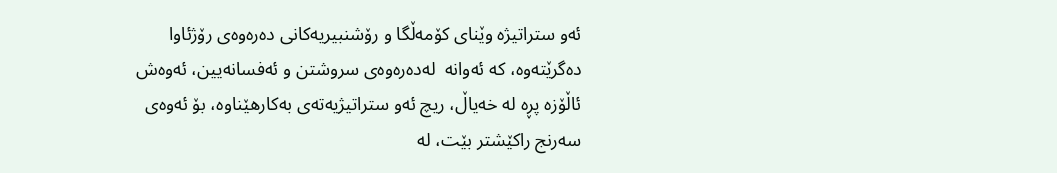ئه‌و ستراتیژه‌ وێنای كۆمه‌ڵگا و رۆشنبیریه‌كانی ده‌ره‌وه‌ی رۆژئاوا ده‌گرێته‌وه‌، كه‌ ئه‌وانه‌  له‌ده‌ره‌وه‌ی سروشتن و ئه‌فسانه‌یین، ئه‌وه‌ش ئاڵۆزه‌ پڕه‌ له‌ خه‌یاڵ، ریچ ئه‌و ستراتیژیه‌ته‌ی به‌كارهێناوه‌، بۆ ئه‌وه‌ی سه‌رنج راكێشتر بێت، له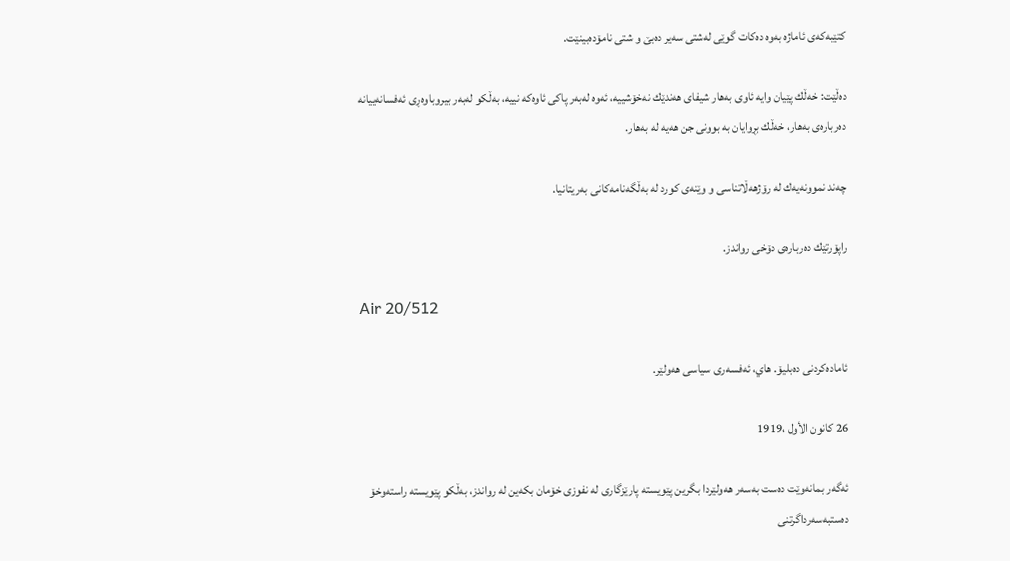كتێبه‌كه‌ی ئاماژه‌ به‌وه‌ ده‌كات گوێی له‌شتی سه‌یر ده‌بێ و شتی نامۆده‌بینێت.

ده‌ڵێت: خه‌ڵك پێیان وایه‌ ئاوی به‌هار شیفای هه‌ندێك نه‌خۆشییه‌، ئه‌وه‌ له‌به‌ر پاكی ئاوه‌كه‌ نییه‌، به‌ڵكو له‌به‌ر بیروباوه‌ڕی ئه‌فسانه‌ییانه‌ ده‌رباره‌ی به‌هار، خه‌ڵك بڕوایان به‌ بوونی جن هه‌یه‌ له به‌هار.

چه‌ند نموونه‌یه‌ك له‌ رۆژهه‌ڵاتناسی و وێنه‌ی كورد له‌ به‌ڵگه‌نامه‌كانی به‌ریتانیا.

راپۆرتێك ده‌رباره‌ی دۆخی رواندز.

Air 20/512

ئاماده‌كردنی ده‌بلیۆ. هاي، ئه‌فسه‌ری سیاسی هه‌ولێر.

26 كانون الأول ،1919

ئه‌گه‌ر بمانه‌وێت ده‌ست به‌سه‌ر هه‌ولێردا بگرین پێویسته‌ پارێزگاری له‌ نفوزی خۆمان بكه‌ین له‌ رواندز، به‌ڵكو پێویسته‌ راسته‌وخۆ ده‌ستبه‌سه‌رداگرتنی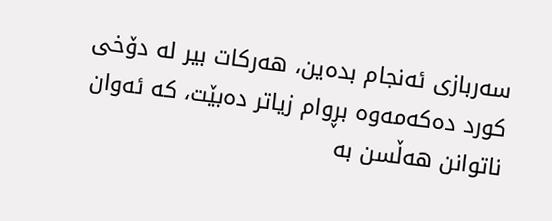سه‌ربازی ئه‌نجام بده‌ین، هه‌ركات بیر له‌ دۆخی كورد ده‌كه‌مه‌وه‌ بڕوام زیاتر ده‌بێت، كه‌ ئه‌وان ناتوانن هه‌ڵسن به‌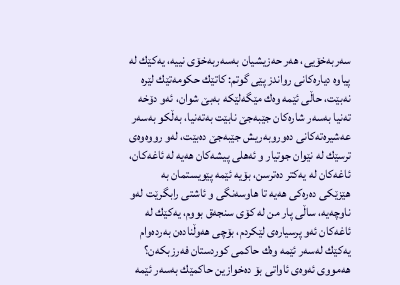سه‌ربه‌خۆیی، هه‌ر حه‌زیشیان به‌سه‌ربه‌خۆی نییه‌، یه‌كێك له‌ پیاوه‌ دیاره‌كانی رواندز پێی گوتم: كاتێك حكومه‌تێك لێره‌ نه‌بێت، حاڵی ئێمه‌ وه‌ك مێگه‌لێكه‌ به‌بێ شوان، ئه‌و دۆخه‌ ته‌نیا به‌سه‌ر شاره‌كان جێبه‌جێ نابێت به‌ته‌نیا، به‌ڵكو به‌سه‌ر عه‌شیره‌ته‌كانی ده‌وروبه‌ریش جێبه‌جێ ده‌بێت، له‌و رووه‌وه‌ی ترسێك له‌ نێوان جوتیار و ئه‌هلی پیشه‌كان هه‌یه‌ له‌ ئاغه‌كان، ئاغه‌كان له‌ یه‌كتر ده‌ترسن، بۆیه‌ ئێمه‌ پێویستمان به‌ هێزێكی ده‌ره‌كی هه‌یه‌ تا هاوسه‌نگی و ئاشتی رابگرێت له‌و‌ ناوچه‌یه‌، ساڵی پار من له‌ كۆی سنجه‌ق بووم، یه‌كێك له‌ ئاغه‌كان ئه‌و پرسیاره‌ی لێكردم، بۆچی هه‌وڵناده‌ن به‌رده‌وام یه‌كێك له‌سه‌ر ئێمه‌ وه‌ك حاكمی كوردستان فه‌رزبكه‌ن؟ هه‌مووی ئه‌وه‌ی ئاواتی بۆ ده‌خوازین حاكمێك به‌سه‌ر ئێمه‌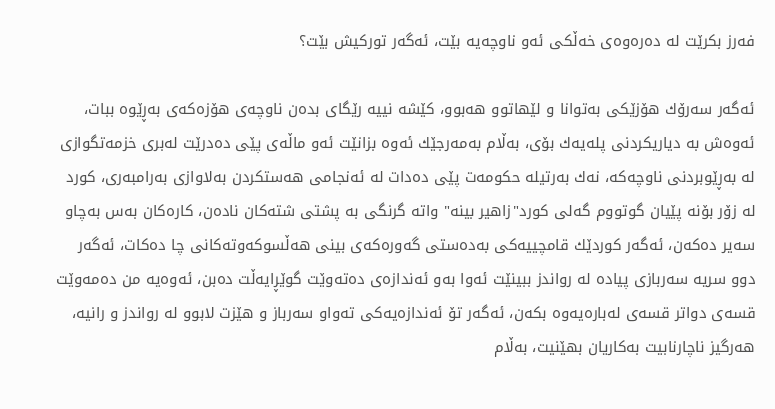فه‌رز بكرێت له‌ ده‌ره‌وه‌ی خه‌ڵكی ئه‌و ناوچه‌یه‌ بێت، ئه‌گه‌ر توركیش بێت؟

ئه‌گه‌ر سه‌رۆك هۆزێكی به‌توانا و لێهاتوو هه‌بوو، كێشه‌ نییه‌ رێگای بده‌ن ناوچه‌ی هۆزه‌كه‌ی به‌ڕێوه‌ ببات، ئه‌وه‌ش به‌ دیاریكردنی پله‌یه‌ك بۆی، به‌ڵام به‌مه‌رجێك ئه‌وه‌ بزانێت ئه‌و ماڵه‌ی پێی ده‌درێت له‌بری خزمه‌تگوازی له‌ به‌ڕێوبردنی ناوچه‌كه‌، نه‌ك به‌رتیله‌ حكومه‌ت پێی ده‌دات له‌ ئه‌نجامی هه‌ستكردن به‌لاوازی به‌رامبه‌ری، كورد له‌ زۆر بۆنه‌ پێیان گوتووم گه‌لی كورد"زاهیر بینه‌" واته‌ گرنگی به‌ پشتی شته‌كان ناده‌ن، كاره‌كان به‌س به‌چاو سه‌یر ده‌كه‌ن، ئه‌گه‌ر كوردێك قامچییه‌كی به‌ده‌ستی گه‌وره‌كه‌ی بینی هه‌ڵسوكه‌وته‌كانی چا ده‌كات، ئه‌گه‌ر دوو سریه‌ سه‌ربازی پیاده‌ له‌ رواندز ببینێت ئه‌وا به‌و ئه‌ندازه‌ی ده‌ته‌وێت گوێڕایه‌ڵت ده‌بن، ئه‌وه‌یه‌ من ده‌مه‌وێت قسه‌ی دواتر قسه‌ی له‌باره‌یه‌وه‌ بكه‌ن، ئه‌گه‌ر تۆ ئه‌ندازه‌یه‌كی ته‌واو سه‌رباز و هێزت لابوو له‌ رواندز و رانیه‌، هه‌رگیز ناچارنابیت به‌كاریان بهێنیت، به‌ڵام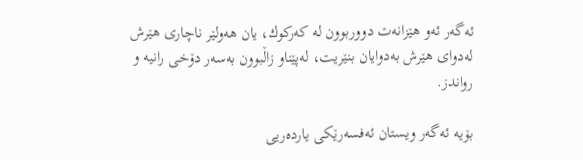ئه‌گه‌ر ئه‌و هێزانه‌ت دووربوون له‌ كه‌ركوك، یان هه‌ولێر ناچاری هێرش له‌دوای هێرش به‌دوایان بنێریت، له‌پێناو زاڵبوون به‌سه‌ر دۆخی رانیه‌ و رواندز.

بۆیه‌ ئه‌گه‌ر ویستان ئه‌فسه‌رێكی یارده‌ریی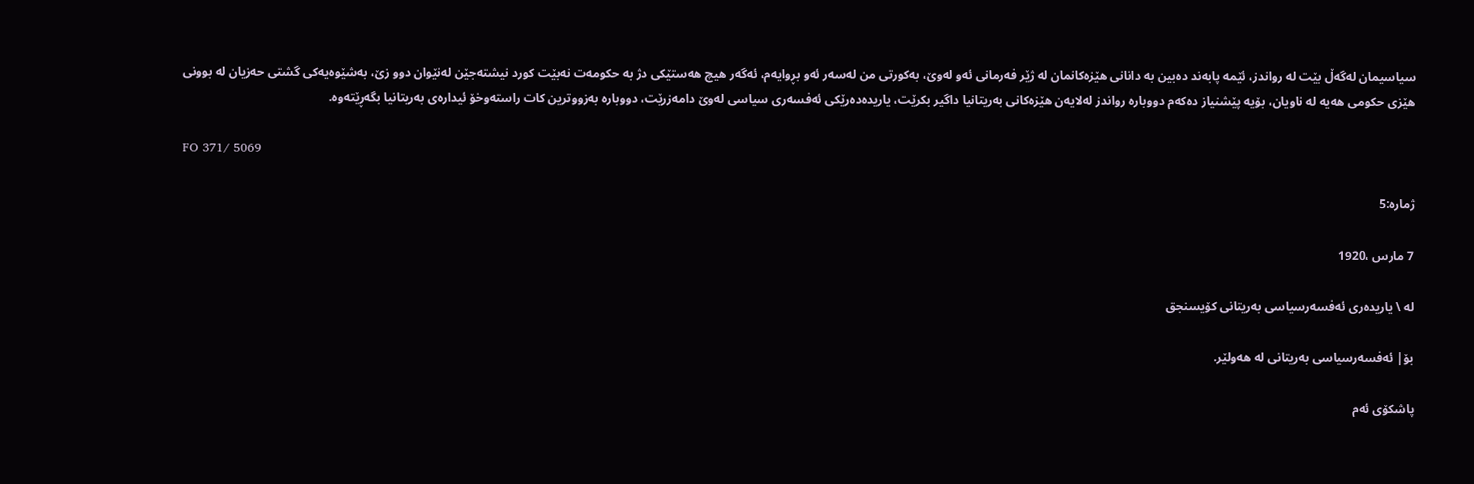سیاسیمان له‌گه‌ڵ بێت له‌ رواندز، ئێمه‌ پابه‌ند ده‌بین به‌ دانانی هێزه‌كانمان له‌ ژێر فه‌رمانی ئه‌و له‌وێ، به‌كورتی من له‌سه‌ر ئه‌و بڕوایه‌م، ئه‌گه‌ر هیچ هه‌ستێكی دژ به‌ حكومه‌ت نه‌بێت كورد نیشته‌جێن له‌نێوان دوو زێ، به‌شێوه‌یه‌كی گشتی حه‌زیان له‌ بوونی هێزی حكومی هه‌یه‌ له‌ ناویان، بۆیه‌ پێشنیاز ده‌كه‌م دووباره‌ رواندز له‌لایه‌ن هێزه‌كانی به‌ریتانیا داگیر بكرێت، یاریده‌ده‌رێكی ئه‌فسه‌ری سیاسی له‌وێ دامه‌زرێت، دووباره‌ به‌زووترین كات راسته‌وخۆ ئیداره‌ی به‌ریتانیا بگه‌ڕێته‌وه‌.

FO 371/ 5069

ژماره‌:5

7 مارس ،1920

له‌ \ یاریده‌ری ئه‌فسه‌رسیاسی به‌ریتانی كۆيسنجق

بۆ| ئه‌فسه‌رسیاسی به‌ریتانی له‌ هه‌ولێر.

پاشكۆی ئه‌م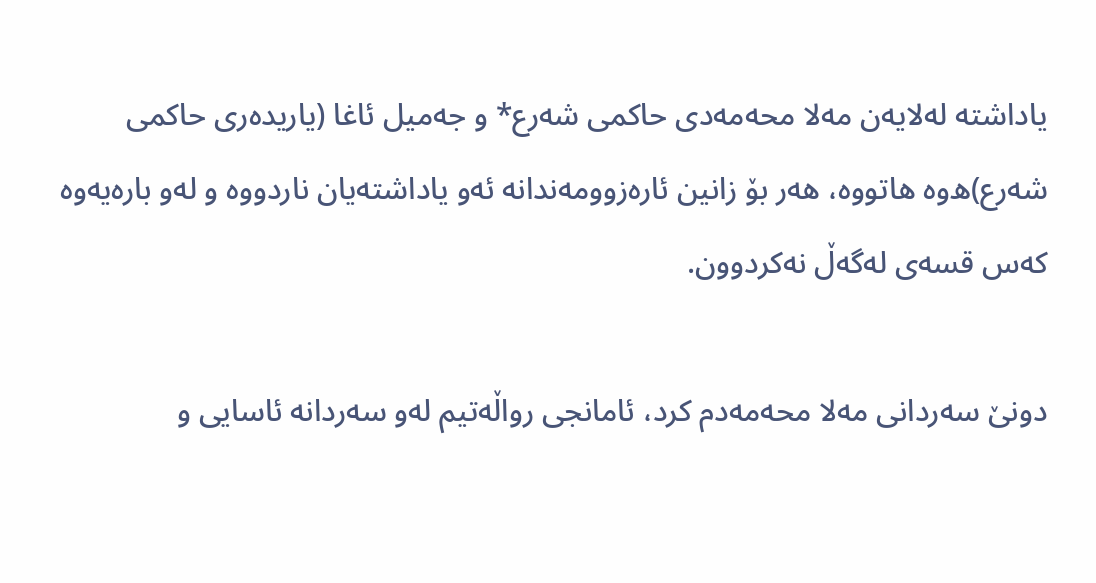یاداشته‌ له‌لایه‌ن مه‌لا محه‌مه‌دی حاكمی شه‌رع* و جه‌میل ئاغا (یاریده‌ری حاكمی شه‌رع)ه‌وه‌ هاتووه‌، هه‌ر بۆ زانین ئاره‌زوومه‌ندانه‌ ئه‌و یاداشته‌یان ناردووه‌ و له‌و باره‌یه‌وه‌ كه‌س قسه‌ی له‌گه‌ڵ نه‌كردوون.

دونێ سه‌ردانی مه‌لا محه‌مه‌دم كرد، ئامانجی رواڵه‌تیم له‌و سه‌ردانه‌ ئاسایی و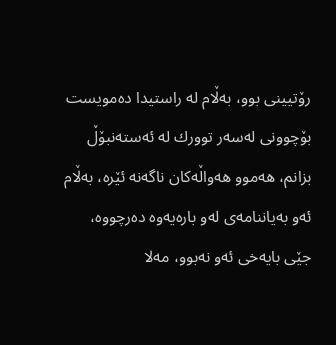رۆتیینی بوو، به‌ڵام له‌ راستیدا ده‌مویست بۆچوونی له‌سه‌ر توورك له‌ ئه‌سته‌نبۆڵ بزانم، هه‌موو هه‌واڵه‌كان ناگه‌نه‌ ئێره‌، به‌ڵام ئه‌و به‌یاننامه‌ی له‌و باره‌یه‌وه‌ ده‌رچووه‌، جێی بایه‌خی ئه‌و نه‌بوو، مه‌لا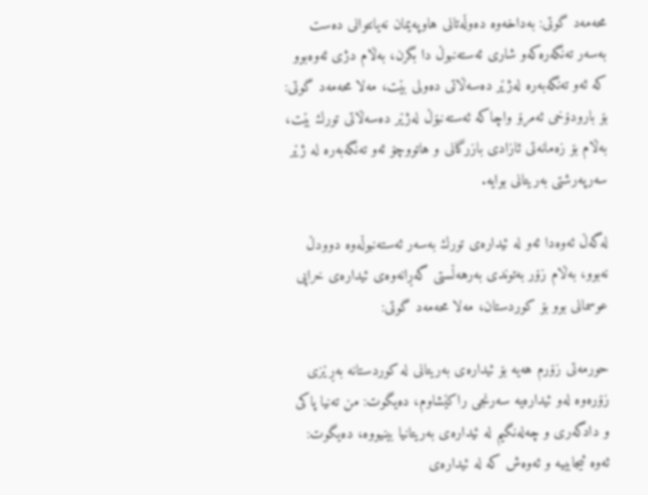محه‌مه‌د گوتی: به‌داخه‌وه‌ ده‌وڵه‌تانی هاوپه‌یمان نه‌یانتوانی ده‌ست به‌سه‌ر ته‌نگه‌ره‌كه‌و شاری ئه‌سته‌نبوڵ دا بگرن، به‌ڵام دژی ئه‌وه‌بوو كه‌ ئه‌و ته‌نگه‌به‌ره‌ له‌ژێر ده‌سه‌ڵاتی ده‌ولی بێت، مه‌لا محه‌مه‌د گوتی: بۆ بارودۆخی ئه‌مرۆ واچاكه‌ ئه‌سته‌نبۆڵ له‌ژێر ده‌سه‌ڵاتی تورك بێت، به‌ڵام بۆ زه‌مانه‌تی ئازادی بازرگانی و هاتووچۆ ئه‌و ته‌نگه‌به‌ره‌ له‌ ژێر سه‌رپه‌رشتی به‌ریتانی بوایه‌.

له‌گه‌ڵ ئه‌وه‌دا ئه‌و له‌ ئیداره‌ی تورك به‌سه‌ر ئه‌سته‌نبوڵه‌وه‌ دوودڵ نه‌بوو، به‌ڵام زۆر به‌توندی به‌رهه‌ڵستی گه‌ڕانه‌وه‌ی ئیداره‌ی خراپی عوسمانی بوو بۆ كوردستان، مه‌لا محه‌مه‌د گوتی:

حورمه‌تی زۆرم هه‌یه‌ بۆ ئیداره‌ی به‌ریتانی له‌ كوردستانه‌ به‌ڕێزی زۆره‌وه‌ له‌و ئیداره‌یه‌ سه‌رنجی راكێشاوم، ده‌یگوت: من ته‌نیا پاكی و داد‌گه‌ری و چه‌له‌نگیم له‌ ئیداره‌ی به‌ریتانیا بینیووه‌، ده‌یگوت: ئه‌وه‌ ئیجابییه‌ و ئه‌وه‌ش كه‌ له‌ ئیداره‌ی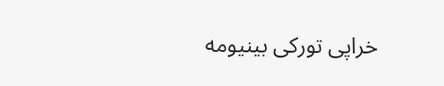خراپی توركی بینیومه‌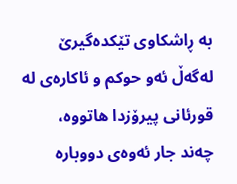به‌ ڕاشكاوی تێكده‌گیرێ له‌گه‌ڵ ئه‌و حوكم و ئاكاره‌ی له‌ قورئانی پیرۆزدا هاتووه‌، چه‌ند جار ئه‌وه‌ی دووباره‌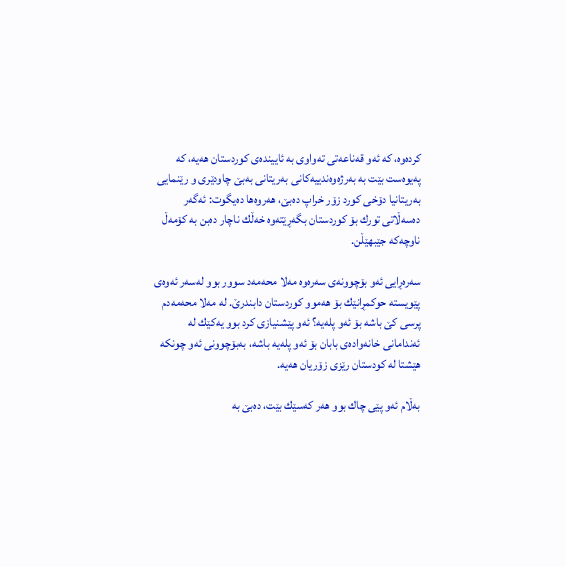كرده‌وه‌، كه‌ ئه‌و قه‌ناعه‌تی ته‌واوی به‌ ئایینده‌ی كوردستان هه‌یه‌، كه‌ په‌یوه‌ست بێت به‌ به‌رژه‌وه‌ندییه‌كانی به‌ریتانی به‌بێ چاودێری و رێنمایی به‌ریتانیا دۆخی كورد زۆر خراپ ده‌بێ، هه‌روه‌ها ده‌یگوت: ئه‌گه‌ر  ده‌سه‌ڵاتی تورك بۆ كوردستان بگه‌ڕێته‌وه‌ خه‌ڵك ناچار ده‌بن به‌ كۆمه‌ڵ ناوچه‌كه‌ جێبهێڵن.

سه‌ره‌ڕایی ئه‌و بۆچوونه‌ی سه‌ره‌وه‌ مه‌لا محه‌مه‌د سوور بوو له‌سه‌ر ئه‌وه‌ی پێویسته‌ حوكمڕانێك بۆ هه‌موو كوردستان دابندرێ. له‌ مه‌لا محه‌مه‌دم پرسی كێ باشه‌ بۆ ئه‌و پله‌یه‌؟ ئه‌و پێشنیازی كرد بوو یه‌كێك له‌ ئه‌ندامانی خانه‌واده‌ی بابان بۆ ئه‌و پله‌یه‌ باشه‌، به‌بۆچوونی ئه‌و چونكه‌ هێشتا له‌ كودستان رێزی زۆریان هه‌یه‌.

به‌ڵام ئه‌و پێی چاك بوو هه‌ر كه‌سێك بێت، ده‌بێ به‌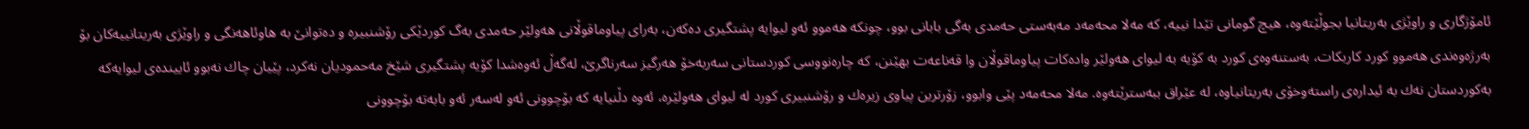ئامۆژگاری و راوێژی به‌ریتانیا بجوڵێته‌وه‌، هیچ گومانی تێدا نییه‌، كه‌ مه‌لا محه‌مه‌د مه‌به‌ستی حه‌مدی به‌گی بابانی بوو، چونكه‌ هه‌موو ئه‌و لیوایه پشتگیری ده‌كه‌ن، به‌رای پیاوماقوڵانی هه‌ولێر حه‌مدی به‌گ كوردێكی رۆشنبیره‌ و ده‌توانێ به‌ هاوئاهه‌نگی و راوێژی به‌ریتانییه‌كان بۆ به‌رژه‌وه‌ندی هه‌موو كورد كاربكات، به‌ستنه‌وه‌ی كورد به‌ كۆیه‌ به‌ لیوای هه‌ولێر واده‌كات پیاوماقوڵان وا قه‌ناعه‌ت بهێنن، كه‌ چاره‌نووسی كوردستانی سه‌ربه‌خۆ هه‌رگیز سه‌رناگرێ، له‌گه‌ڵ ئه‌وه‌شدا كۆیه‌ پشتگیری شێخ مه‌حمودیان نه‌كرد، پێیان چاك نه‌بوو ئایینده‌ی لیوایه‌كه‌ به‌كوردستان نه‌ك به‌ ئیداره‌ی راسته‌وخۆی به‌ریتانیاوه‌، له‌ عێراق ببه‌سترێته‌وه‌. مه‌لا محه‌مه‌د پێی وابوو، زۆرترین پیاوی زیره‌ك و رۆشنبیری كورد له‌ لیوای هه‌ولێره‌، ئه‌وه‌ دڵنیایه‌ كه‌ بۆچوونی ئه‌و له‌سه‌ر ئه‌و بابه‌ته‌ بۆچوونی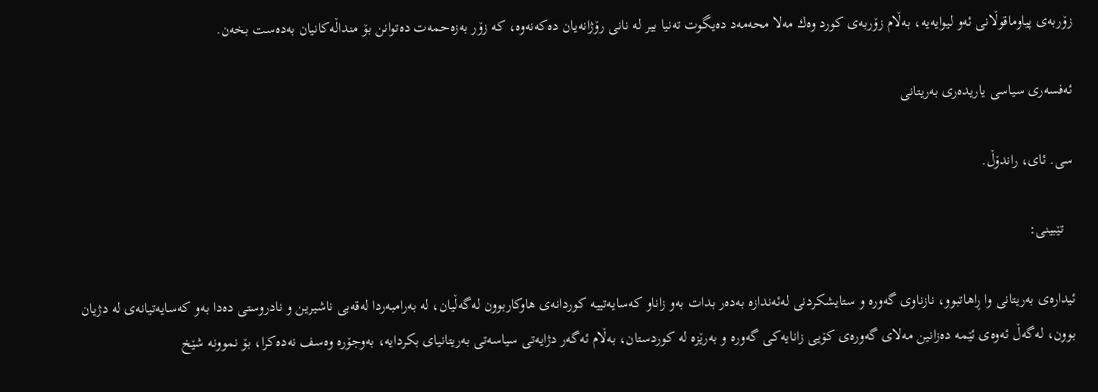زۆربه‌ی پیاوماقوڵانی ئه‌و لیوایه‌یه‌، به‌ڵام زۆربه‌ی كورد وه‌ك مه‌لا محه‌مه‌د ده‌یگوت ته‌نیا بیر له‌ نانی رۆژانه‌یان ده‌كه‌نه‌وه‌، كه‌ زۆر به‌زه‌حمه‌ت ده‌توانن بۆ منداڵه‌كانیان به‌ده‌ست بخه‌ن.

ئه‌فسه‌ری سیاسی یاریده‌ری به‌ریتانی

سی. ئای، راندۆڵ.

   تێبینی:

ئیداره‌ی به‌ریتانی وا ڕاهاتبوو، نازناوی گه‌وره‌ و ستایشكردنی له‌ئه‌ندازه‌ به‌ده‌ر بدات به‌و زاناو كه‌سایه‌تییه‌ كوردانه‌ی هاوكاربوون له‌گه‌ڵیان، له‌ به‌رامبه‌ردا له‌قه‌بی ناشیرین و نادروستی ده‌دا به‌و كه‌سایه‌تیانه‌ی له‌ دژیان بوون، له‌گه‌ڵ ئه‌وه‌ی ئێمه‌ ده‌زانین مه‌لای گه‌وره‌ی كۆیی زانایه‌كی گه‌وره‌ و به‌رێزه‌ له‌ كوردستان، به‌ڵام ئه‌گه‌ر دژایه‌تی سیاسه‌تی به‌ریتانیای بكردایه‌، به‌وجۆره‌ وه‌سف نه‌ده‌كرا، بۆ نموونه‌ شێخ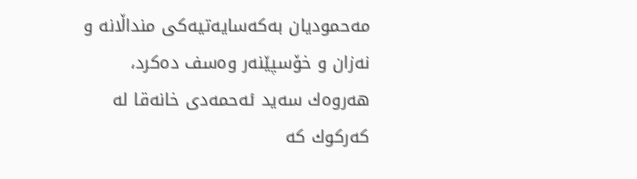مه‌حمودیان به‌كه‌سایه‌تیه‌كی منداڵانه‌ و نه‌زان و خۆسپێنه‌ر وه‌سف ده‌كرد، هه‌روه‌ك سه‌ید ئه‌حمه‌دی خانه‌قا له‌ كه‌ركوك كه‌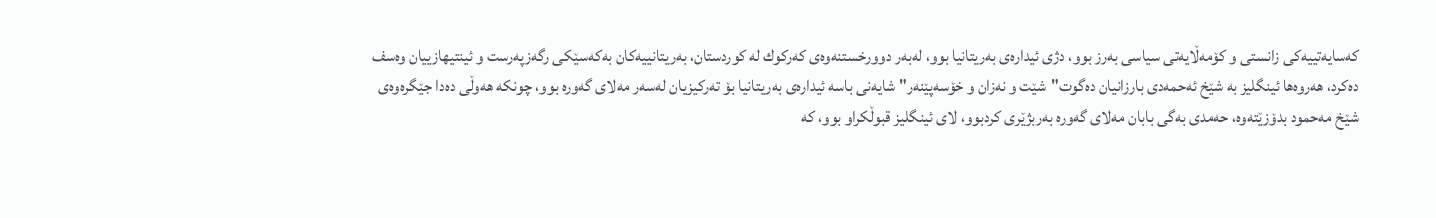كه‌سایه‌تییه‌كی زانستی و كۆمه‌ڵایه‌تی سیاسی به‌رز بوو، دژی ئیداره‌ی به‌ریتانیا بوو، له‌به‌ر دوورخستنه‌وه‌ی كه‌ركوك له‌ كوردستان، به‌ریتانییه‌كان به‌كه‌سێكی رگه‌زپه‌رست و ئینتیهازییان وه‌سف ده‌كرد، هه‌روه‌ها ئینگلیز به‌ شێخ ئه‌حمه‌دی بارزانیان ده‌گوت"شێت و نه‌زان و خۆسه‌پێنه‌ر" شایه‌نی باسه‌ ئیداره‌ی به‌ریتانیا بۆ ته‌ركیزیان له‌سه‌ر مه‌لای گه‌وره‌ بوو، چونكه‌ هه‌وڵی ده‌دا جێگره‌وه‌ی شێخ مه‌حمو‌د بدۆزێته‌وه‌، حه‌مدی به‌گی بابان مه‌لای گه‌وره‌ به‌ربژێری كردبوو، لای ئینگلیز قبوڵكراو بوو، كه‌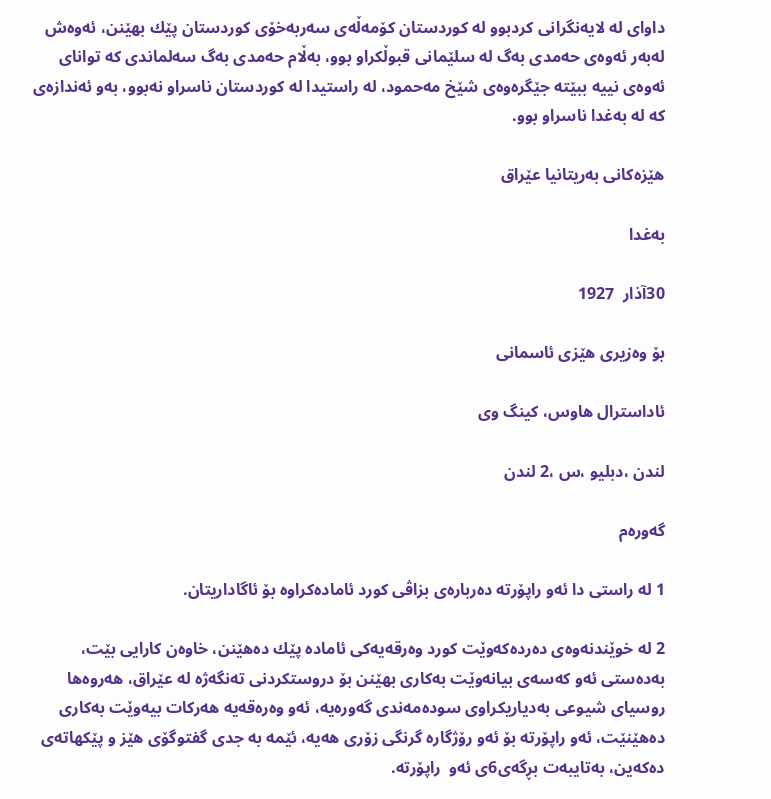داوای له‌ لایه‌نگرانی كردبوو له‌ كوردستان كۆمه‌ڵه‌ی سه‌ربه‌خۆی كوردستان پێك بهێنن، ئه‌وه‌ش له‌به‌ر ئه‌وه‌ی حه‌مدی به‌گ له‌ سلێمانی قبوڵكراو بوو، به‌ڵام حه‌مدی به‌گ سه‌لماندی كه‌ توانای ئه‌وه‌ی نییه‌ ببێته‌ جێگره‌وه‌ی شێخ مه‌حمود، له‌ راستیدا له‌ كوردستان ناسراو نه‌بوو، به‌و ئه‌ندازه‌ی كه‌ له‌ به‌غدا ناسراو بوو.

هێزه‌كانی به‌ریتانیا عێراق

به‌غدا

30آذار  1927

بۆ وه‌زیری هێزی ئاسمانی

ئاداسترال هاوس، كینگ وی

لندن ،دبليو ،س ،2 لندن

گه‌وره‌م

1 له‌ راستی دا ئه‌و راپۆرته‌ ده‌رباره‌ی بزاڤی كورد ئاماده‌كراوه‌ بۆ ئاگاداریتان.

2 له‌ خوێندنه‌وه‌ی ده‌رده‌كه‌وێت كورد وه‌رقه‌یه‌كی ئاماده‌ پێك ده‌هێنن، خاوه‌ن كارایی بێت، به‌ده‌ستی ئه‌و كه‌سه‌ی بیانه‌وێت به‌كاری بهێنن بۆ دروستكردنی ته‌نگه‌ژه‌ له‌ عێراق، هه‌روه‌ها روسیای شیوعی به‌دیاریكراوی سوده‌مه‌ندی گه‌وره‌یه‌، ئه‌و وه‌ره‌قه‌یه‌ هه‌ركات بیه‌وێت به‌كاری ده‌هێنێت، ئه‌و راپۆرته‌ بۆ ئه‌و رۆژگاره‌ گرنگی زۆری هه‌یه‌، ئێمه‌ به‌ جدی گفتوگۆی هێز و پێكهاته‌ی ده‌كه‌ین، به‌تایبه‌ت بڕگه‌ی6ی ئه‌و  راپۆرته‌.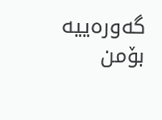گه‌وره‌ییه‌ بۆمن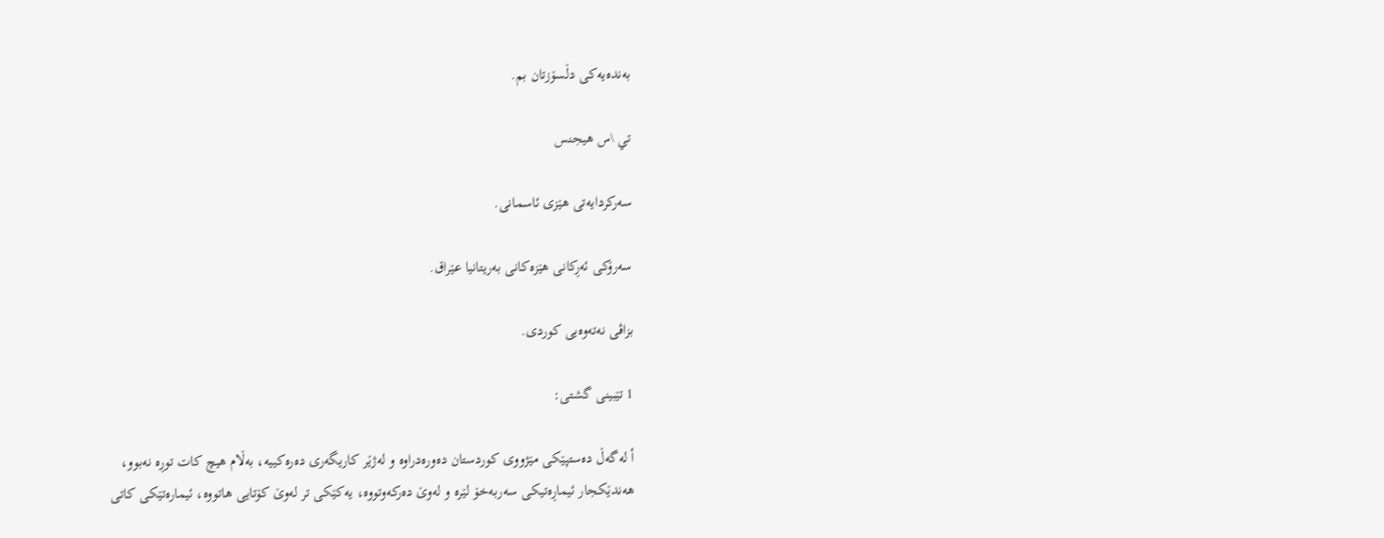به‌نده‌یه‌كی دڵسۆزتان بم.

تي \س هيجنس

سه‌ركردایه‌تی هێزی ئاسمانی.

سه‌رۆكی ئه‌ڕكانی هێزه‌كانی به‌ریتانیا عێراق.

بزاڤی نه‌ته‌وه‌یی كوردی.

1 تێبینی گشتی:

أ له‌گه‌ڵ ده‌ستپێكی مێژووی كوردستان ده‌وره‌دراوه‌ و له‌ژێر كاریگه‌ری ده‌ره‌كییه‌، به‌ڵام هیچ كات توڕه‌ نه‌بوو، هه‌ندێكجار ئیماڕه‌تیكی سه‌ربه‌خۆ لێره‌ و له‌وێ ده‌ركه‌وتووه‌، یه‌كێكی تر له‌وێ كۆتایی هاتووه‌، ئیماره‌تێكی كاتی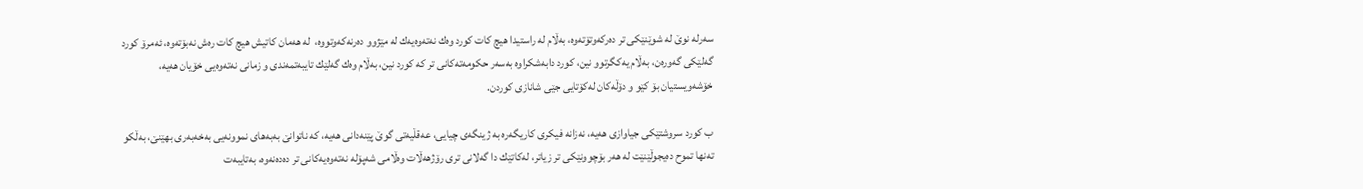سه‌رله‌ نوێ له‌ شوێنێكی تر ده‌ركه‌وتۆته‌وه‌، به‌ڵام له‌ راستیدا هیچ كات كورد وه‌ك نه‌ته‌وه‌یه‌ك له‌ مێژوو ده‌رنه‌كه‌وتووه‌،  له‌ هه‌مان كاتیش هیچ كات ره‌ش نه‌بۆته‌وه‌، ئه‌مرۆ كورد گه‌لێكی گه‌وره‌ن، به‌ڵام یه‌كگرتوو نین، كورد دابه‌شكراوه‌ به‌سه‌ر حكومه‌ته‌كانی تر كه‌ كورد نین، به‌ڵام وه‌ك گه‌لێك تایبه‌تمه‌ندی و زمانی نه‌ته‌وه‌یی خۆیان هه‌یه‌، خۆشه‌ویستیان بۆ كێو و دۆڵه‌كان له‌كۆتایی جێی شانازی كوردن.

ب كورد سروشتێكی جیاوازی هه‌یه‌، نه‌زانه‌ فیكری كاریگه‌ره‌ به‌ ژینگه‌ی چیایی، عه‌قڵیه‌تی گوێ پێنه‌دانی هه‌یه‌، كه‌ ناتوانێ به‌به‌های نموونه‌یی به‌خه‌به‌ری بهێنێ، به‌ڵكو ته‌نها تموح ده‌یجوڵێنێت له‌ هه‌ر بۆچوونێكی تر زیاتر، له‌كاتێك دا گه‌لانی تری رۆژهه‌ڵات وه‌ڵامی شه‌پۆله‌ نه‌ته‌وه‌یه‌كانی تر ده‌ده‌نه‌وه‌، به‌تایبه‌ت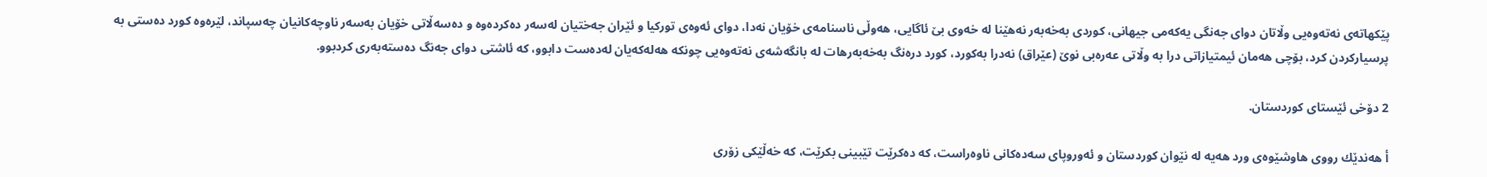پێكهاته‌ی نه‌ته‌وه‌یی وڵاتان دوای جه‌نگی یه‌كه‌می جیهانی، كوردی به‌خه‌به‌ر نه‌هێنا له‌ خه‌وی بێ ئاگایی، هه‌وڵی ناسنامه‌ی خۆیان نه‌دا، دوای ئه‌وه‌ی توركیا و ئێران جه‌ختیان له‌سه‌ر ده‌كرده‌وه‌ و ده‌سه‌ڵاتی خۆیان به‌سه‌ر ناوچه‌كانیان چه‌سپاند، لێره‌وه‌ كورد ده‌ستی به‌ پرسیاركردن كرد، بۆچی هه‌مان ئیمتیازاتی درا به‌ وڵاتی عه‌ره‌بی نوێ (عێراق) نه‌درا به‌كورد، كورد دره‌نگ به‌خه‌به‌رهات له‌ بانگه‌شه‌ی نه‌ته‌وه‌یی چونكه‌ هه‌له‌كه‌یان له‌ده‌ست دابوو، كه‌ ئاشتی دوای جه‌نگ ده‌سته‌به‌ری كردبوو.

2 دۆخی ئێستای كوردستان.

أ هه‌ندێك رووی هاوشێوه‌ی ورد هه‌یه‌ له‌ نێوان كوردستان و ئه‌وروپای سه‌ده‌كانی ناوه‌راست، كه‌ ده‌كرێت تێبینی بكرێت، كه‌ خه‌ڵێكی زۆری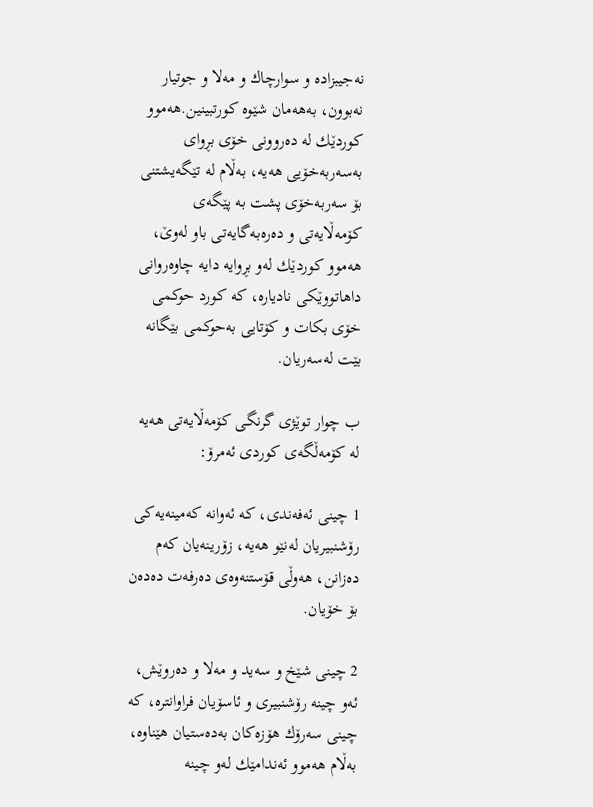نه‌جیبزاده‌ و سوارچاك و مه‌لا و جوتیار نه‌بوون، به‌هه‌مان شێوه‌ كورتبینین.هه‌موو كوردێك له‌ ده‌روونی خۆی بڕوای به‌سه‌ربه‌خۆیی هه‌یه‌، به‌ڵام له‌ تێگه‌یشتنی بۆ سه‌ربه‌خۆی پشت به‌ پێگه‌ی كۆمه‌ڵایه‌تی و ده‌ره‌به‌گایه‌تی باو له‌وێ، هه‌موو كوردێك له‌و بڕوایه‌ دایه‌ چاوه‌روانی داهاتووێكی نادیاره‌، كه‌ كورد حوكمی خۆی بكات و كۆتایی به‌حوكمی بێگانه‌ بێت له‌سه‌ریان.

ب چوار توێژی گرنگی كۆمه‌ڵایه‌تی هه‌یه‌ له‌ كۆمه‌ڵگه‌ی كوردی ئه‌مرۆ:

1 چینی ئه‌فه‌ندی، كه‌ ئه‌وانه‌ كه‌مینه‌یه‌كی رۆشنبیریان له‌نێو هه‌یه‌، زۆرینه‌یان كه‌م ده‌زانن، هه‌وڵی قۆستنه‌وه‌ی ده‌رفه‌ت ده‌ده‌ن بۆ خۆیان.

2 چینی شێخ و سه‌ید و مه‌لا و ده‌روێش، ئه‌و چینه‌ رۆشنبیری و ئاسۆیان فراوانتره‌، كه‌ چینی سه‌رۆك هۆزه‌كان به‌ده‌ستیان هێناوه‌، به‌ڵام هه‌موو ئه‌ندامێك له‌و چینه‌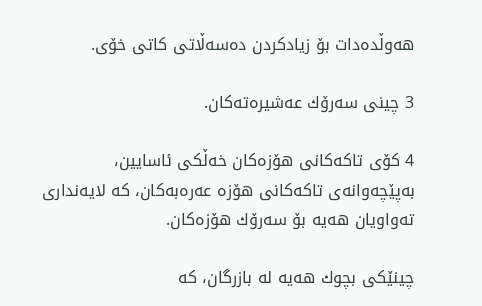هه‌وڵده‌دات بۆ زیادكردن ده‌سه‌ڵاتی كاتی خۆی.

3 چینی سه‌رۆك عه‌شیره‌ته‌كان.

4 كۆی تاكه‌كانی هۆزه‌كان خه‌ڵكی ئاسایین، به‌پێچه‌وانه‌ی تاكه‌كانی هۆزه‌ عه‌ره‌به‌كان، كه‌ لایه‌نداری ته‌واویان هه‌یه‌ بۆ سه‌رۆك هۆزه‌كان.

چینێكی بچوك هه‌یه‌ له‌ بازرگان، كه‌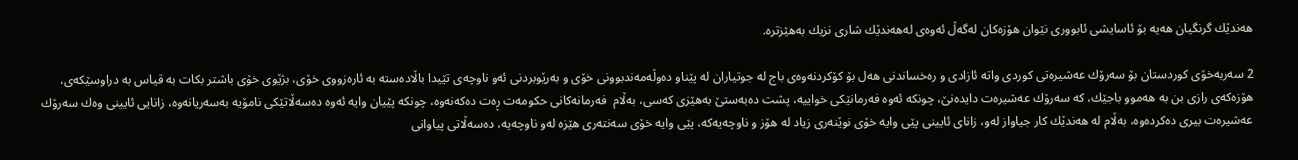هه‌ندێك گرنگیان هه‌یه‌ بۆ ئاسایشی ئابووری نێوان هۆزه‌كان له‌گه‌ڵ ئه‌وه‌ی له‌هه‌ندێك شاری نزیك به‌هێزتره‌.

2 سه‌ربه‌خۆی كوردستان بۆ سه‌رۆك عه‌شیره‌تی كوردی واته‌ ئازادی و ره‌خساندنی هه‌ل بۆ كۆكردنه‌وه‌ی باج له‌ جوتیاران له‌ پێناو ده‌وڵه‌مه‌ندبوونی خۆی و به‌رێوبردنی ئه‌و ناوچه‌ی تێیدا باڵاده‌سته‌ به‌ ئاره‌زووی خۆی، بژێوی خۆی باشتر بكات به‌ قیاس به‌ دراوسێكه‌ی، هۆزه‌كه‌ی رازی بن به‌ هه‌موو باجێك، كه‌ سه‌رۆك عه‌شیره‌ت دایده‌نێ، چونكه‌ ئه‌وه‌ فه‌رمانێكی خواییه‌، پشت ده‌به‌ستێ به‌هێزی كه‌سی، به‌ڵام  فه‌رمانه‌كانی حكومه‌ت ڕه‌ت ده‌كه‌نه‌وه‌، چونكه‌ پێیان وایه‌ ئه‌وه‌ ده‌سه‌ڵاتێكی نامۆیه‌ به‌سه‌ریانه‌وه‌، زانایی ئایینی وه‌ك سه‌رۆك عه‌شیره‌ت بیری ده‌كرده‌وه‌، به‌ڵام له‌ هه‌ندێك كار جیاواز له‌و، زانای ئایینی پێی وایه‌ خۆی نوێنه‌ری زیاد له‌ هۆز و ناوچه‌یه‌كه‌، پێی وایه‌ خۆی سه‌نته‌ری هێزه‌ له‌و ناوچه‌یه‌، ده‌سه‌ڵاتی پیاوانی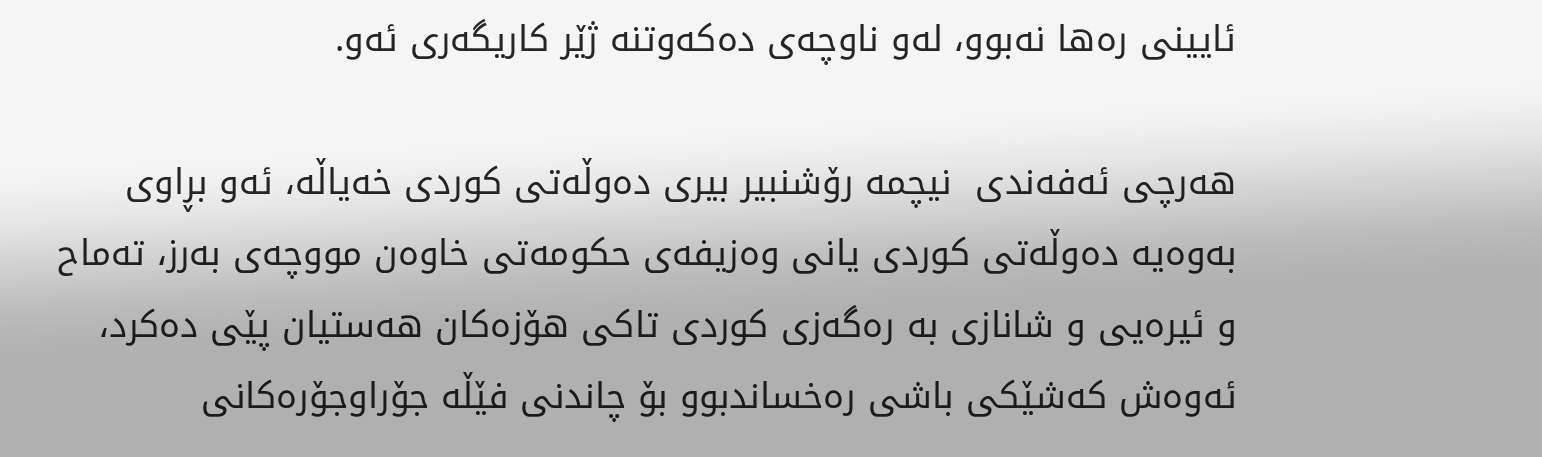ئایینی ره‌ها نه‌بوو، له‌و ناوچه‌ی ده‌كه‌وتنه‌ ژێر كاریگه‌ری ئه‌و.

هه‌رچی ئه‌فه‌ندی  نیچمه‌ رۆشنبیر بیری ده‌وڵه‌تی كوردی خه‌یاڵه‌، ئه‌و بڕاوی به‌وه‌یه‌ ده‌وڵه‌تی كوردی یانی وه‌زیفه‌ی حكومه‌تی خاوه‌ن مووچه‌ی به‌رز، ته‌ماح و ئیره‌یی و شانازی به‌ ره‌گه‌زی كوردی تاكی هۆزه‌كان هه‌ستیان پێی ده‌كرد، ئه‌وه‌ش كه‌شێكی باشی ره‌خساندبوو بۆ چاندنی فێڵه‌ جۆراوجۆره‌كانی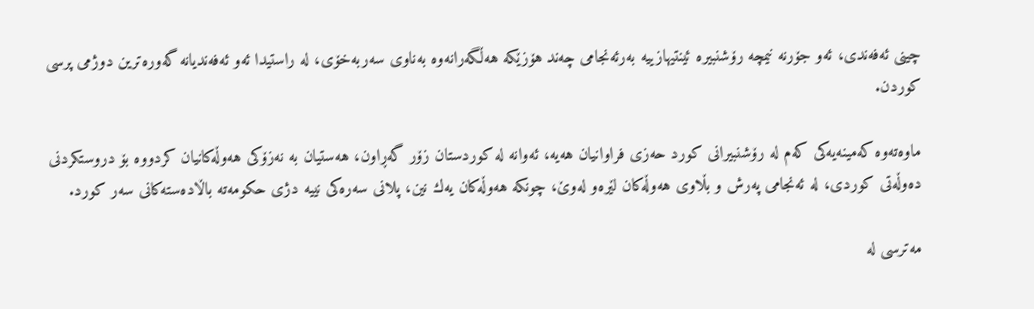چینی ئه‌فه‌ندی، ئه‌و جۆرنه‌ نیمچه‌ رۆشنبیره‌ ئینتیهازییه‌ به‌رئه‌نجامی چه‌ند هۆزێكه‌ هه‌ڵگه‌رانه‌وه‌ به‌ناوی سه‌ربه‌خۆی، له‌ راستیدا ئه‌و ئه‌فه‌ندیانه‌ گه‌وره‌ترین دوژمی پرسی كوردن.

ماوه‌ته‌وه‌ كه‌مینه‌یه‌كی كه‌م له‌ رۆشنبیرانی كورد حه‌زی فراوانیان هه‌یه‌، ئه‌وانه‌ له‌ كوردستان زۆر گه‌ڕاون، هه‌ستیان به‌ نه‌زۆكی هه‌وڵه‌كانیان كردووه‌ بۆ دروستكردنی ده‌وڵه‌تی كوردی، له‌ ئه‌نجامی په‌رش و بڵاوی هه‌وڵه‌كان لێره‌و له‌وێ، چونكه‌ هه‌وڵه‌كان یه‌ك نین، پلانی سه‌ره‌كی نییه دژی حكومه‌ته‌ باڵاده‌سته‌كانی سه‌ر كورد.

مه‌ترسی له‌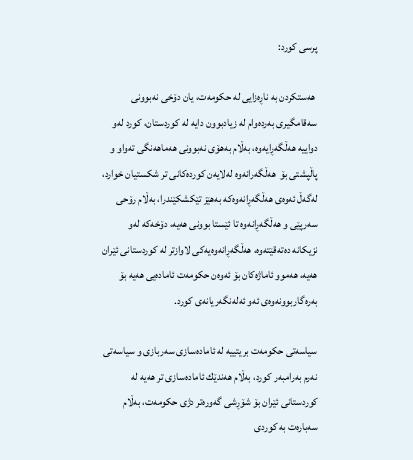پرسی كورد:

 هه‌ستكردن به‌ ناڕه‌زایی له‌ حكومه‌ت، یان دۆخی نه‌بوونی سه‌قامگیری به‌رده‌وام له‌ زیادبوون دایه‌ له‌ كوردستان، كورد له‌و دواییه‌ هه‌ڵگه‌ڕایه‌وه‌، به‌ڵام به‌هۆی نه‌بوونی هه‌ماهه‌نگی ته‌واو و پاڵپشتی بۆ  هه‌ڵگه‌رانه‌وه‌ له‌لایه‌ن كورده‌كانی تر شكستیان خوارد، له‌گه‌ڵ ئه‌وه‌ی هه‌ڵگه‌ڕانه‌وه‌كه‌ به‌هێز تێكشكێندرا، به‌ڵام رۆحی سه‌رپێی و هه‌ڵگه‌ڕانه‌وه‌ تا ئێستا بوونی هه‌یه‌، دۆخه‌كه‌ له‌و نزیكانه‌ ده‌ته‌قێته‌وه‌، هه‌ڵگه‌ڕانه‌وه‌یه‌كی لاوازتر له‌ كوردستانی ئێران هه‌یه‌، هه‌موو ئاماژه‌كان بۆ ئه‌وه‌ن حكومه‌ت ئاماده‌یی هه‌یه‌ بۆ به‌ره‌گاربوونه‌وه‌ی ئه‌و ئه‌له‌نگه‌ریانه‌ی كورد.

سیاسه‌تی حكومه‌ت بریتییه‌ له‌ ئاماده‌سازی سه‌ربازی و سیاسه‌تی نه‌رم به‌رامبه‌ر كورد، به‌ڵام هه‌ندێك ئاماده‌سازی تر هه‌یه‌ له‌ كوردستانی ئێران بۆ شۆڕشی گه‌وره‌تر دژی حكومه‌ت، به‌ڵام سه‌باره‌ت به‌ كوردی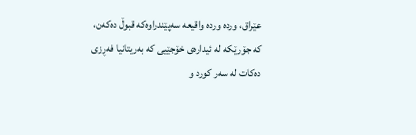عێراق، ورده‌ ورده‌ واقیعه‌ سه‌پێندراوه‌كه‌ قبوڵ ده‌كه‌ن، كه‌ جۆرێكه‌ له‌ ئیداره‌ی خۆجێیی كه‌ به‌ریتانیا فه‌ڕزی ده‌كات له‌ سه‌ر كورد و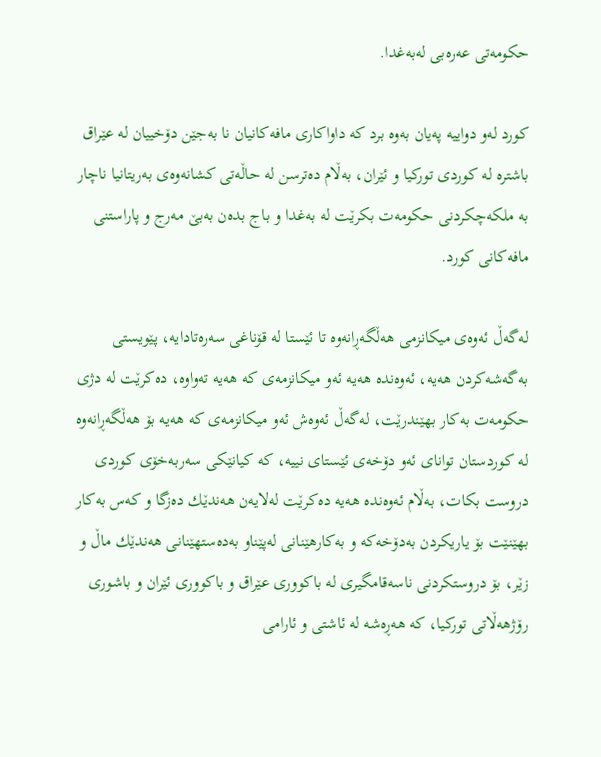حكومه‌تی عه‌ره‌بی له‌به‌غدا.

كورد له‌و دواییه‌ په‌یان به‌وه‌ برد كه‌ داواكاری مافه‌كانیان نا به‌جێن دۆخییان له‌ عێراق باشتره‌ له‌ كوردی توركیا و ئێران، به‌ڵام ده‌ترسن له‌ حاڵه‌تی كشانه‌وه‌ی به‌ریتانیا ناچار به‌ ملكه‌چكردنی حكومه‌ت بكرێت له‌ به‌غدا و باج بده‌ن به‌بێ مه‌رج و پاراستنی مافه‌كانی كورد.

له‌گه‌ڵ ئه‌وه‌ی میكانزمی هه‌ڵگه‌ڕانه‌وه‌ تا ئێستا له‌ قۆناغی سه‌ره‌تادایه‌، پێویستی به‌گه‌شه‌كردن هه‌یه‌، ئه‌وه‌نده‌ هه‌یه‌ ئه‌و میكانزمه‌ی كه‌ هه‌یه‌ ته‌واوه‌، ده‌كرێت له‌ دژی حكومه‌ت به‌كار بهێندرێت، له‌گه‌ڵ ئه‌وه‌ش ئه‌و میكانزمه‌ی كه‌ هه‌یه‌ بۆ هه‌ڵگه‌ڕانه‌وه‌ له‌ كوردستان توانای ئه‌و دۆخه‌ی ئێستای نییه‌، كه‌ كیانێكی سه‌ربه‌خۆی كوردی دروست بكات، به‌ڵام ئه‌وه‌نده‌ هه‌یه‌ ده‌كرێت له‌لایه‌ن هه‌ندێك ده‌زگا و كه‌س به‌كار بهێنێت بۆ یاریكردن به‌دۆخه‌كه‌ و به‌كارهێنانی له‌پێناو به‌ده‌ستهێنانی هه‌ندێك ماڵ و زێر، بۆ دروستكردنی ناسه‌قامگیری له‌ باكووری عێراق و باكووری ئێران و باشوری رۆژهه‌ڵاتی توركیا، كه‌ هه‌ڕه‌شه‌ له‌ ئاشتی و ئارامی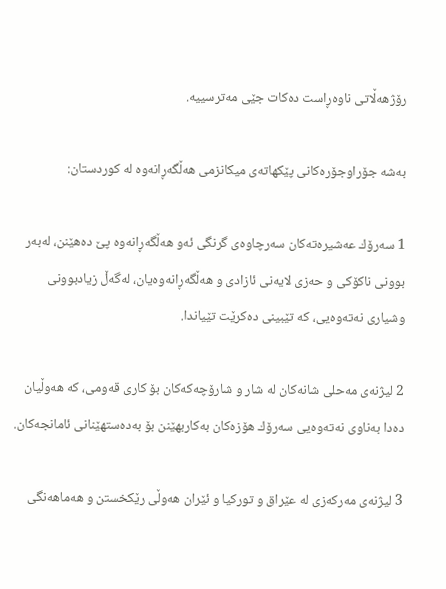رۆژهه‌ڵاتی ناوه‌ڕاست ده‌كات جێی مه‌ترسییه‌.

به‌شه‌ جۆراوجۆره‌كانی پێكهاته‌ی میكانزمی هه‌ڵگه‌ڕانه‌وه‌ له‌ كوردستان:

1 سه‌رۆك عه‌شیره‌ته‌كان سه‌رچاوه‌ی گرنگی ئه‌و هه‌ڵگه‌ڕانه‌وه‌ پێ ده‌هێنن، له‌به‌ر بوونی ناكۆكی و حه‌زی لایه‌نی ئازادی و هه‌ڵگه‌ڕانه‌وه‌یان، له‌گه‌ڵ زیادبوونی وشیاری نه‌ته‌وه‌یی، كه‌ تێبینی ده‌كرێت تێیاندا.

2 لیژنه‌ی مه‌حلی شانه‌كان له‌ شار و شارۆچه‌كه‌كان بۆ كاری قه‌ومی، كه‌ هه‌وڵیان ده‌دا به‌ناوی نه‌ته‌وه‌یی سه‌رۆك هۆزه‌كان به‌كاربهێنن بۆ به‌ده‌ستهێنانی ئامانجه‌كان.

3 لیژنه‌ی مه‌ركه‌زی له‌ عێراق و توركیا و ئێران هه‌وڵی رێكخستن و هه‌ماهه‌نگی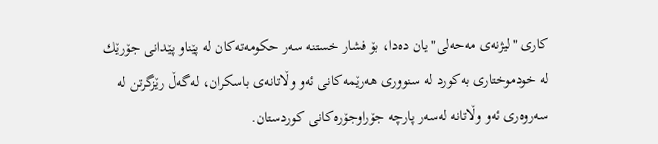كاری "لیژنه‌ی مه‌حه‌لی"یان ده‌دا، بۆ فشار خستنه‌ سه‌ر حكومه‌ته‌كان له‌ پێناو پێدانی جۆرێك له‌ خودموختاری به‌كورد له‌ سنووری هه‌رێمه‌كانی ئه‌و وڵاتانه‌ی باسكران، له‌گه‌ڵ رێزگرتن له‌ سه‌روه‌ری ئه‌و وڵاتانه‌ له‌سه‌ر پارچه‌ جۆراوجۆره‌كانی كوردستان.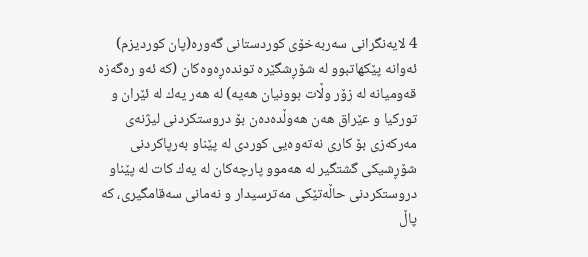4 لایه‌نگرانی سه‌ربه‌خۆی كوردستانی گه‌وره‌(پان كوردیزم) ئه‌وانه‌ پێكهاتبوو له‌ شۆڕشگێره‌ تونده‌ڕه‌وه‌كان (كه‌ ئه‌و ره‌گه‌زه‌ قه‌ومیانه‌ له‌ زۆر وڵات بوونیان هه‌یه‌) له‌ هه‌ر یه‌ك له‌ ئێران و توركیا و عێراق هه‌ن هه‌وڵده‌ده‌ن بۆ دروستكردنی لیژنه‌ی مه‌ركه‌زی بۆ كاری نه‌ته‌وه‌یی كوردی له‌ پێناو به‌رپاكردنی شۆڕشیكی گشتگیر له‌ هه‌موو پارچه‌كان له‌ یه‌ك كات له‌ پێناو دروستكردنی حاڵه‌تێكی مه‌ترسیدار و نه‌مانی سه‌قامگیری، كه‌ پاڵ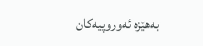به‌هێزه‌ ئه‌وروپیه‌كان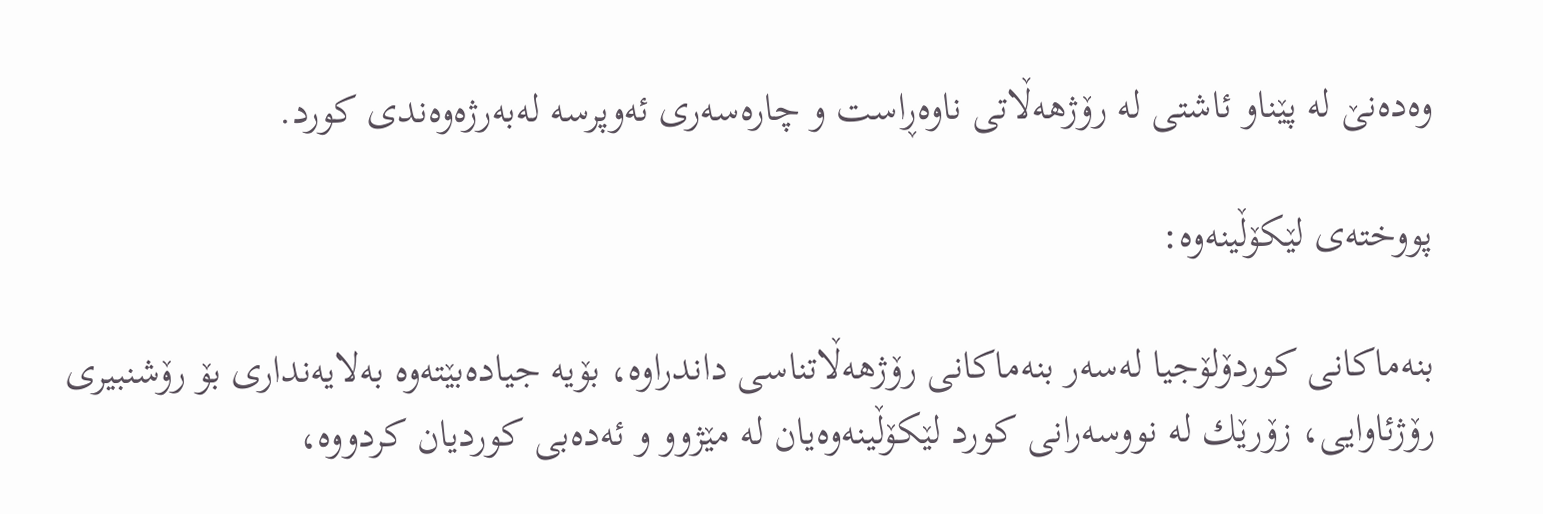وه‌ده‌نێ له‌ پێناو ئاشتی له‌ رۆژهه‌ڵاتی ناوه‌ڕاست و چاره‌سه‌ری ئه‌وپرسه‌ له‌به‌رژه‌وه‌ندی كورد.

پووخته‌ی لێكۆڵینه‌وه‌:

بنه‌ماكانی كوردۆلۆجیا له‌سه‌ر بنه‌ماكانی رۆژهه‌ڵاتناسی داندراوه‌، بۆیه‌ جیاده‌بێته‌وه‌ به‌لایه‌نداری بۆ رۆشنبیری رۆژئاوایی، زۆرێك له‌ نووسه‌رانی كورد لێكۆڵینه‌وه‌یان له‌ مێژوو و ئه‌ده‌بی كوردیان كردووه‌،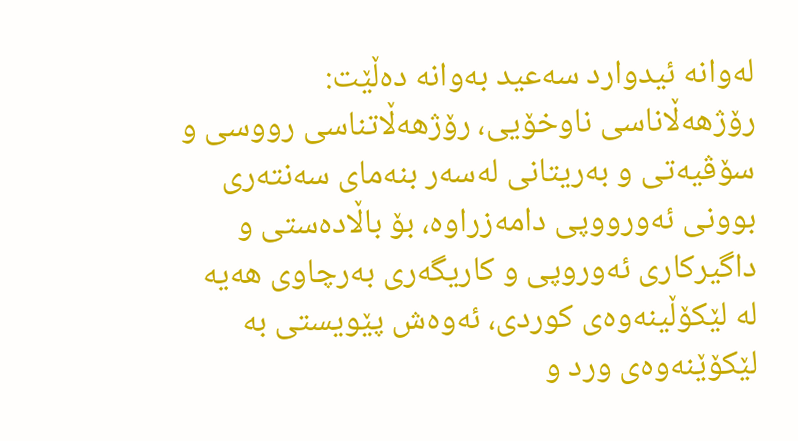له‌وانه‌ ئیدوارد سه‌عید به‌وانه‌ ده‌ڵێت: رۆژهه‌ڵاناسی ناوخۆیی، رۆژهه‌ڵاتناسی رووسی و سۆڤیه‌تی و به‌ریتانی له‌سه‌ر بنه‌مای سه‌نته‌ری بوونی ئه‌ورووپی دامه‌زراوه‌، بۆ باڵاده‌ستی و داگیركاری ئه‌وروپی و كاریگه‌ری به‌رچاوی هه‌یه‌ له‌ لێكۆڵینه‌وه‌ی كوردی، ئه‌وه‌ش پێویستی به‌ لێكۆێنه‌وه‌ی ورد و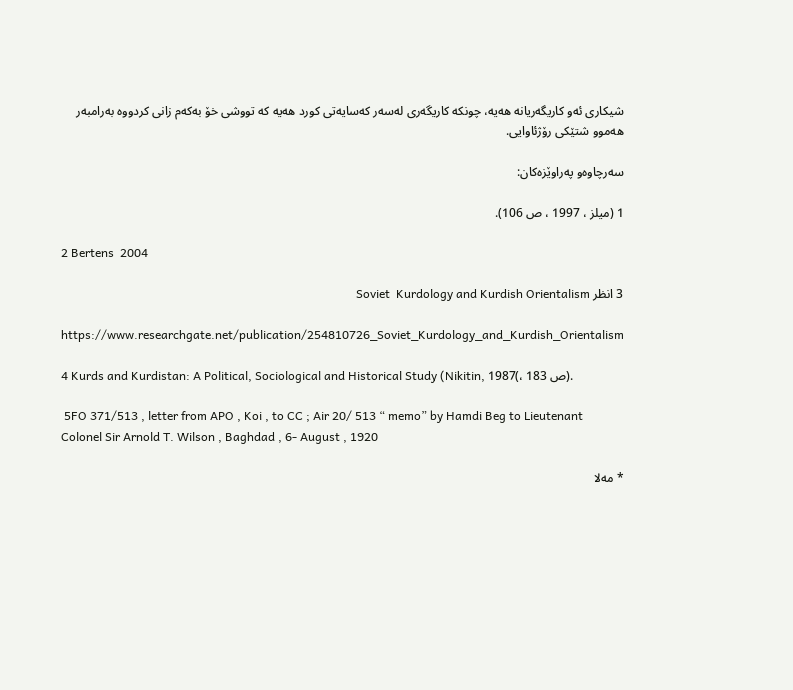شیكاری ئه‌و كاریگه‌ریانه‌ هه‌یه‌، چونكه‌ كاریگه‌ری له‌سه‌ر كه‌سایه‌تی كورد هه‌یه‌ كه‌ تووشی خۆ به‌كه‌م زانی كردووه‌ به‌رامبه‌ر هه‌موو شتێكی رۆژئاوایی.

سه‌رچاوه‌و په‌راوێزه‌كان:

1 (ميلز ، 1997 ، ص 106).

2 Bertens  2004

3 انظر Soviet  Kurdology and Kurdish Orientalism

https://www.researchgate.net/publication/254810726_Soviet_Kurdology_and_Kurdish_Orientalism

4 Kurds and Kurdistan: A Political, Sociological and Historical Study (Nikitin, 1987(، ص 183).

 5FO 371/513 , letter from APO , Koi , to CC ; Air 20/ 513 “ memo” by Hamdi Beg to Lieutenant Colonel Sir Arnold T. Wilson , Baghdad , 6- August , 1920

* مه‌لا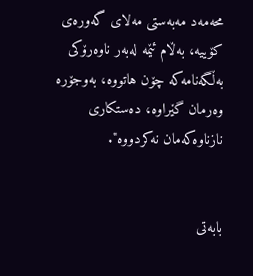محه‌مه‌د مه‌به‌ستی مه‌لای گه‌وره‌ی كۆییه‌، به‌ڵام ئێمه‌ له‌به‌ر ناوه‌رۆكی به‌ڵگه‌نامه‌كه‌ چۆن هاتووه‌، به‌وجۆره‌ وه‌رمان گێراوه‌، ده‌ستكاری نازناوه‌كه‌مان نه‌كردووه‌".


بابەتی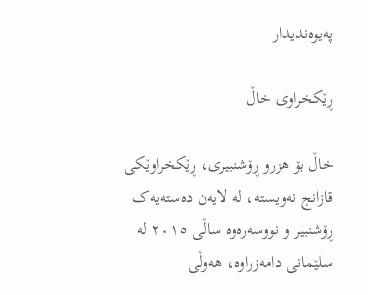پەیوەندیدار

ڕێکخراوی خاڵ

خاڵ بۆ هزرو ڕۆشنبیرى، ڕێکخراوێکى قازانج نەویستە، لە لایەن دەستەیەک ڕۆشنبیر و نووسەرەوە ساڵى ٢٠١٥ لە سلێمانى دامەزراوە، هەوڵى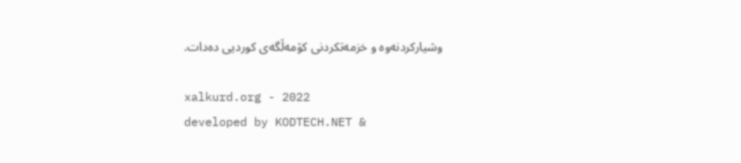وشیارکردنەوە و خزمەتکردنى کۆمەڵگەى کوردیى دەدات.

xalkurd.org - 2022
developed by KODTECH.NET &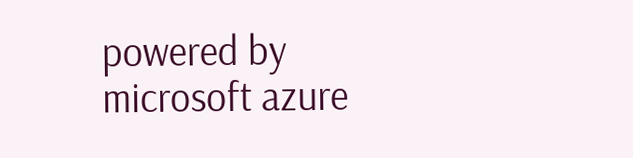powered by microsoft azure